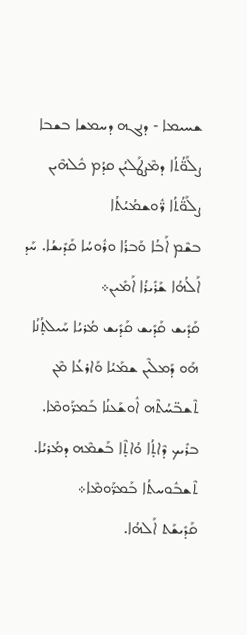ܫܚܝܡܐ - ܕܢܓܗ ܕܚܡܫܐ ܒܫܒܐ
ܨܠܰܘ̈ܳܬܳܐ ܕܡܶܨܛܰܠܝܳܢ ܩܕܳܡ ܟܽܠܗܶܝܢ ܨܠܰܘ̈ܳܬܳܐ ܪ̈ܽܘܫܡܳܝܳܬܳܐ
ܒܫܶܡ ܐܰܒܳܐ ܘܰܒܪܳܐ ܘܪܽܘܚܳܐ ܩܰܕܺܝܫܳܐ. ܚܰܕ ܐܰܠܳܗܳܐ ܫܰܪܺܝܪܳܐ ܐܰܡܺܝܢ܀
ܩܰܕܺܝܫ ܩܰܕܺܝܫ ܩܰܕܺܝܫ ܡܳܪܝܳܐ ܚܰܝܠܬ̣ܳܢܳܐ ܗܰܘ ܕܰܡܠܶܝܢ ܫܡܰܝܳܐ ܘܰܐܪܥܳܐ ܡܶܢ ܬܶܫܒ̈ܚܳܬܶܗ ܐܽܘܫܰܥܢܳܐ ܒܰܡܪ̈ܰܘܡܶܐ. ܒܪܺܝܟ ܕܶܐܬ̣ܳܐ ܘܳܐܬ̣ܶܐ ܒܰܫܡܶܗ ܕܡܳܪܝܳܐ. ܬܶܫܒܽܘܚܬܳܐ ܒܰܡܪ̈ܰܘܡܶܐ܀
ܩܰܕܺܝܫܰܬ ܐܰܠܗܳܐ.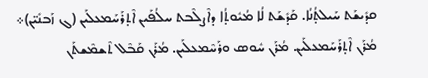ܩܕܺܝܫܰܬ ܚܰܝܠܬ̣ܳܢܳܐ. ܩܰܕܺܫܰܬ ܠܳܐ ܡܳܝܽܘܬ̣ܳܐ ܕܐܶܨܠܶܒܬ ܚܠܳܦܰܝܢ ܐܶܬ̣ܪܰܚܰܡܥܠܰܝܢ (ܓ ܙܰܒܢܺܝ̈ܢ)܀
ܡܳܪܰܢ ܐܶܬ̣ܪܰܚܰܡܥܠܰܝܢ. ܡܳܪܰܢ ܚܽܘܣ ܘܪܰܚܶܡܥܠܰܝܢ. ܡܳܪܰܢ ܩܰܒܶܠ ܬܶܫܡܶܫܬܰܢ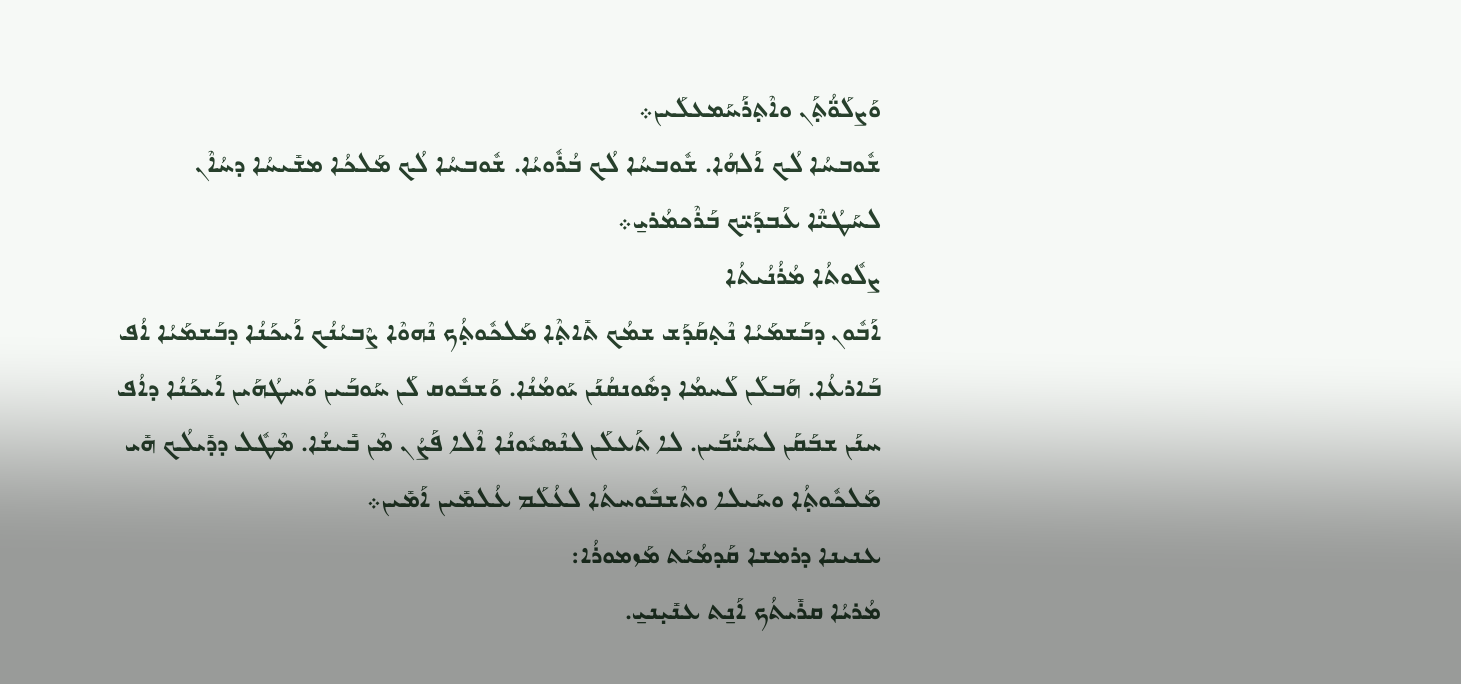ܘܰܨܠܰܘ̈ܳܬ̣ܰܢ ܘܐܶܬ̣ܪܰܚܰܡܥܠܰܝܢ܀
ܫܽܘܒܚܳܐ ܠܳܟ ܐܰܠܗܳܐ. ܫܽܘܒܚܳܐ ܠܳܟ ܒܳܪܽܘܝܳܐ. ܫܽܘܒܚܳܐ ܠܳܟ ܡܰܠܟܳܐ ܡܫܺܝܚܳܐ ܕܚܳܐܶܢ ܠܚܰܛܳܝ̈ܶܐ ܥܰܒܕܰܝ̈ܟ ܒܰܪܶܟܡܳܪܝ̱܀
ܨܠܽܘܬܳܐ ܡܳܪܳܢܳܝܬܳܐ
ܐܰܒܽܘܢ ܕܒܰܫܡܰܝܳܐ ܢܶܬ̣ܩܰܕܰܫ ܫܡܳܟ ܬܺܐܬ̣ܶܐ ܡܰܠܟܽܘܬ̣ܳܟ ܢܶܗܘܶܐ ܨܶܒܝܳܢܳܟ ܐܰܝܟܰܢܳܐ ܕܒܰܫܡܰܝܳܐ ܐܳܦ ܒܰܐܪܥܳܐ. ܗܰܒܠܰܢ ܠܰܚܡܳܐ ܕܣܽܘܢܩܳܢܰܢ ܝܰܘܡܳܢܳܐ. ܘܰܫܒܽܘܩ ܠܰܢ ܚܰܘܒܰܝܢ ܘܰܚܛܳܗܰܝܢ ܐܰܝܟܰܢܳܐ ܕܐܳܦ ܚܢܰܢ ܫܒܰܩܰܢ ܠܚܰܝ̈ܳܒܰܝܢ. ܠܐ ܬܰܥܠܰܢ ܠܢܶܣܝܽܘܢܳܐ ܐܶܠܐ ܦܰܨܳܢ ܡܶܢ ܒܺܝܫܳܐ. ܡܶܛܽܠ ܕܕܺܝܠܳܟ ܗܺܝ ܡܰܠܟܽܘܬ̣ܳܐ ܘܚܰܝܠܐ ܘܬܶܫܒܽܘܚܬܳܐ ܠܥܳܠܰܡ ܥܳܠܡܺܝܢ ܐܰܡܺܝܢ܀
ܥܢܝܢܐ ܕܪܡܫܐ ܩܰܕܡܳܝܰܬ ܡܰܙܡܘܪܳܐ:
ܡܳܪܝܳܐ ܩܪܺܝܬܳܟ ܐܰܢ̱ܬ ܥܢܺܝ̣ܢܝ̱.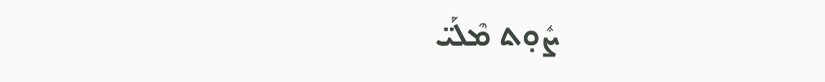ܨܽܘ̣ܬ ܡܶܠܰܝ̈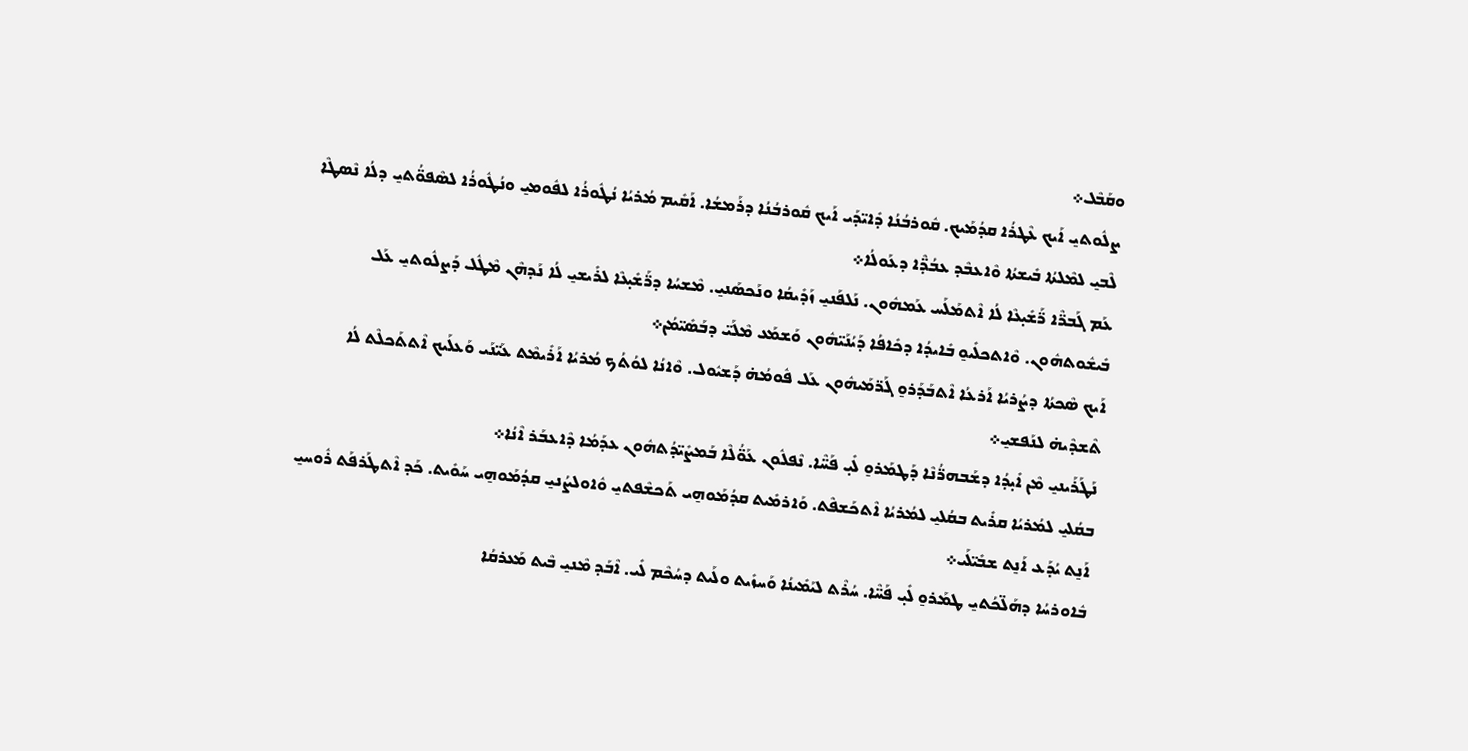ܘܩܰܒܶܠ܀
ܨܠܽܘܬܝ̱ ܐܰܝܟ ܥܶܛܪܳܐ ܩܕܳܡܰܝܟ. ܩܽܘܪܒܳܢܳܐ ܕܺܐܝ̈ܕܰܝ ܐܰܝܟ ܩܽܘܪܒܳܢܳܐ ܕܪܰܡܫܳܐ. ܐܰܩܺܝܡ ܡܳܪܝܳܐ ܢܳܛܽܘܪܳܐ ܠܦܽܘܡܝ̱ ܘܢܳܛܽܘܪܳܐ ܠܣܶܦܘ̈ܳܬܝ̱ ܕܠܳܐ ܢܶܣܛܶܐ ܠܶܒܝ̱ ܠܡܶܠܬܳܐ ܒܺܝܫܬܳܐ ܘܶܐܥܒܶܕ ܥܒܳܕ̈ܶܐ ܕܥܰܘܠܳܐ܀
ܥܰܡ ܓܰܒܪ̈ܶܐ ܪ̈ܰܫܺܝ̣ܥܶܐ ܠܳܐ ܐܶܬܡܰܠܰܚ ܥܰܡܗܽܘܢ. ܢܰܠܦܰܢܝ̱ ܙܰܕܺܝܩܳܐ ܘܢܰܟܣܰܢܝ̱. ܡܶܫܚܳܐ ܕܪ̈ܰܫܺܝ̣ܥܶܐ ܠܪܺܝܫܝ̱ ܠܳܐ ܢܰܕܗܶܢ ܡܶܛܽܠ ܕܰܨܠܽܘܬܝ̱ ܥܰܠ ܒܺܝܫܽܘܬܗܽܘܢ. ܘܶܐܬܟܠܺܝܘ̱ ܒܺܐܝܕܳܐ ܕܟܺܐܦܳܐ ܕܰܝܳܢܰܝ̈ܗܽܘܢ ܘܰܫܡܰܥ ܡܶܠܰܝ̈ ܕܒܰܣܺܝ̈ܡܳܢ܀
ܐܰܝܟ ܣܶܟܬܳܐ ܕܨܳܪܝܳܐ ܐܰܪܥܳܐ ܐܶܬܒܰܕܰܪܘ̱ ܓܰܪ̈ܡܰܝܗܽܘܢ ܥܰܠ ܦܽܘܡܳܗ̇ ܕܰܫܝܽܘܠ. ܘܶܐܢܳܐ ܠܘܳܬܳܟ ܡܳܪܝܳܐ ܐܰܪܺܝܡܶܬ ܥܰܝ̈ܢܰܝ ܘܰܥܠܰܝܟ ܐܶܬܬܰܟܠܶܬ ܠܳܐ ܬܶܫܕܶܝܗ̇ ܠܢܰܦܫܝ̱܀
ܢܰܛܰܪܰܝܢܝ̱ ܡܶܢ ܐܺܝ̣ܕܳܐ ܕܫܰܒܗܪ̈ܳܢܶܐ ܕܰܛܡܰܪܘ̱ ܠܺܝ̣ ܦܰܚ̈ܶܐ. ܢܶܦܠܽܘܢ ܥܰܘ̈ܳܠܶܐ ܒܰܡܨܺܝ̈ܕܳܬܗܽܘܢ ܥܕܰܡܳܐ ܕܶܐܥܒܰܪ ܐܶܢܳܐ܀
ܒܩܳܠܝ̱ ܠܡܳܪܝܳܐ ܩܪܺܝܬ ܒܩܳܠܝ̱ ܠܡܳܪܝܳܐ ܐܶܬܟܰܫܦܶܬ. ܘܰܐܪܡܺܝܬ ܩܕܳܡܰܘܗ̱ܝ ܬܰܟܫܶܦܬܝ̱ ܘܽܐܘܠܨܳܢܝ̱ ܩܕܳܡܰܘܗ̱ܝ ܚܰܘܺܝܬ. ܟܰܕ ܐܶܬܛܰܪܦܰܬ ܪܽܘܚܝ̱ ܐܰܢ̱ܬ ܝܳܕܰܥ ܐܰܢ̱ܬ ܫܒܺܝ̈ܠܰܝ܀
ܒܽܐܘܪܚܳܐ ܕܗܰܠ̈ܟܳܬܝ̱ ܛܡܰܪܘ̱ ܠܺܝ̣ ܦܰܚ̈ܶܐ. ܚܳܪܶܬ ܠܝܰܡܺܝܢܳܐ ܘܰܚܙܺܝܬ ܘܠܰܝܬ ܕܚܳܟܶܡ ܠܺܝ. ܐܶܒܰܕ ܡܶܢܝ̱ ܒܶܝܬ ܡܰܥܪܩܳܐ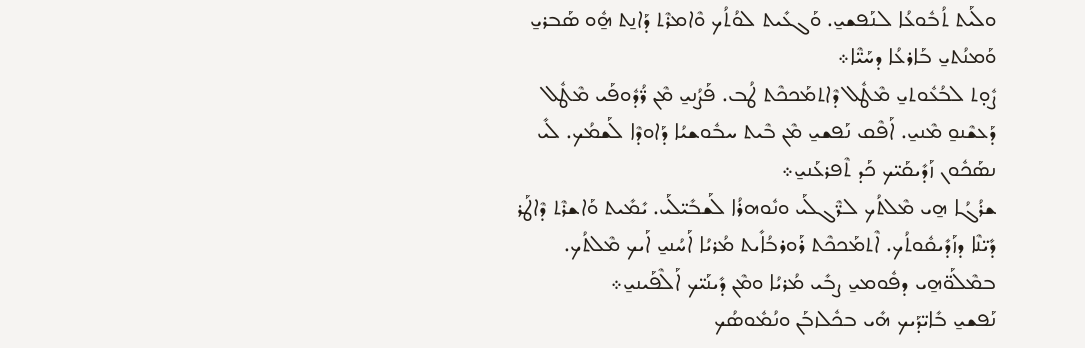ܘܠܰܝܬ ܬܳܒܽܘܥܳܐ ܠܢܰܦܫܝ̱. ܘܰܓܥܺܝܬ ܠܘܳܬܳܟ ܘܶܐܡܪܶܬ ܕܰܐܢ̱ܬ ܗ̱ܽܘ ܣܰܒܪܝ̱ ܘܰܡܢܳܬܝ̱ ܒܰܐܪܥܳܐ ܕܚܰܝ̈ܶܐ܀
ܨܽܘ̣ܬ ܠܒܳܥܽܘܬܝ̱ ܡܶܛܽܠ ܕܶܐܬܡܰܟܟܶܬ ܛܳܒ. ܦܰܨܳܢܝ̱ ܡܶܢ ܪ̈ܳܕܽܘܦܰܝ ܡܶܛܽܠ ܕܰܥܫܶܢܘ̱ ܡܶܢܝ̱. ܐܰܦܶܩ ܢܰܦܫܝ̱ ܡܶܢ ܒܶܝܬ ܚܒܽܘܫܝܳܐ ܕܰܐܘܕܶܐ ܠܰܫܡܳܟ. ܠܺܝ ܢܣܰܟܽܘܢ ܙܰܕܺܝܩܰܝ̈ܟ ܟܰܕ ܬܶܦܪܥܰܢܝ̱܀
ܫܪܳܓܳܐ ܗ̱ܝ ܡܶܠܬܳܟ ܠܪ̈ܶܓܠܰܝ ܘܢܽܘܗܪܳܐ ܠܰܫܒܺܝ̈ܠܰܝ. ܝܺܡܺܝܬ ܘܰܐܫܪܶܬ ܕܶܐܛܰܪ ܕܺܝ̈ܢܶܐ ܕܙܰܕܺܝܩܽܘܬܳܟ. ܐܶܬܡܰܟܟܶܬ ܪܰܘܪܒܳܐܺܝܬ ܡܳܪܝܳܐ ܐܰܚܳܢܝ̱ ܐܰܝܟ ܡܶܠܬܳܟ. ܒܡܶܠܰܘ̈ܗ̱ܝ ܕܦܽܘܡܝ̱ ܨܒܺܝ ܡܳܪܝܳܐ ܘܡܶܢ ܕܺܝܢܰܝ̈ܟ ܐܰܠܶܦܰܝܢܝ̱܀
ܢܰܦܫܝ̱ ܒܺܐܝ̈ܕܰܝܟ ܗܺܝ ܒܟܽܠܙܒܰܢ ܘܢܳܡܽܘܣܳܟ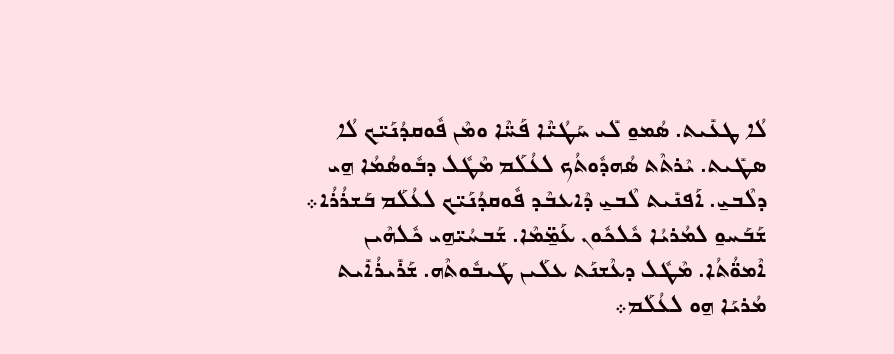ܠܳܐ ܛܥܺܝܬ. ܣܳܡܘ̱ ܠܺܝ ܚܰܛܳܝ̈ܶܐ ܦܰܚ̈ܶܐ ܘܡܶܢ ܦܽܘܩܕܳܢܰܝ̈ܟ ܠܳܐ ܣܛܺܝܬ. ܝܶܪܬܶܬ ܣܳܗܕܽܘܬܳܟ ܠܥܳܠܰܡ ܡܶܛܽܠ ܕܒܽܘܣܳܡܳܐ ܗ̱ܝ ܕܠܶܒܝ̱. ܐܰܦܢܺܝܬ ܠܶܒܝ̱ ܕܶܐܥܒܶܕ ܦܽܘܩܕܳܢܰܝ̈ܟ ܠܥܳܠܰܡ ܒܰܫܪܳܪܳܐ܀
ܫܰܒܰܚܘ̱ ܠܡܳܪܝܳܐ ܟܽܠܟܽܘܢ ܥܰܡ̱̈ܡܶܐ. ܫܰܒܚܳܝ̈ܗ̱ܝ ܟܽܠܗܶܝܢ ܐܶܡܘ̈ܳܬܳܐ. ܡܶܛܽܠ ܕܥܶܫܢܰܬ ܥܠܰܝܢ ܛܰܝܒܽܘܬܶܗ. ܫܰܪܺܝܪܳܐܺܝܬ ܡܳܪܝܰܐ ܗ̱ܘ ܠܥܳܠܰܡ܀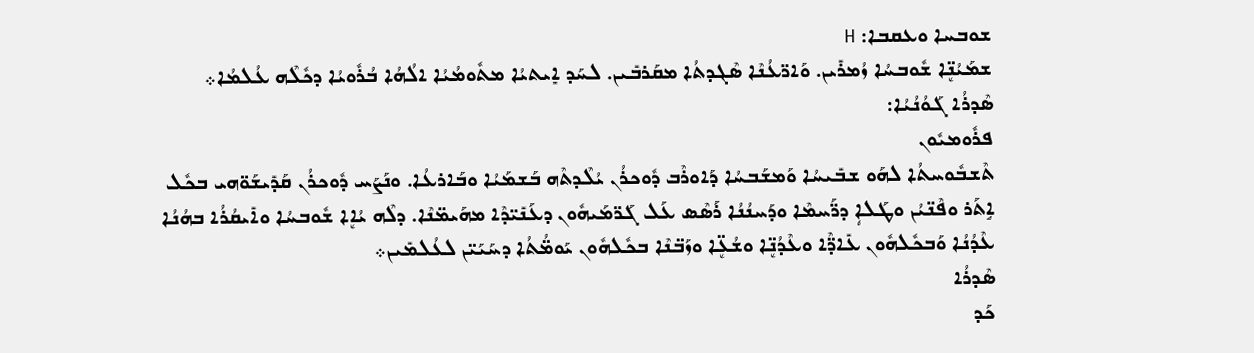ܫܘܒܚܐ ܘܥܩܒܐ: H
ܫܡܰܝܳܢܷ̈ܐ ܫܽܘܒܚܳܐ ܙܳܡܪܺܝܢ. ܘܰܐܪ̈ܥܳܢܶܐ ܣܶܓܕܬܳܐ ܡܩܰܪܒܺܝܢ. ܠܚܰܕ ܐܻܝܬܝܳܐ ܡܬܽܘܡܳܝܳܐ ܐܠܳܗܳܐ ܒܳܪܽܘܝܳܐ ܕܟܽܠܶܗ ܥܳܠܡܳܐ܀
ܣܶܕܪܳܐ ܓܰܘܳܢܳܝܳܐ:
ܦܪܽܘܡܝܽܘܢ
ܬܶܫܒܽܘܚܬܳܐ ܠܗܰܘ ܫܒܺܝܚܳܐ ܘܰܡܫܰܒܚܳܐ ܕܰܐܘܪܶܒ ܕܽܘܟܪܳܢ ܝܳܠܶܕܬܶܗ ܒܰܫܡܰܝܳܐ ܘܒܰܐܪܥܳܐ. ܘܢܰܨܰܚ ܕܽܘܟܪܳܢ ܩܰܕܺܝܫܰܘ̈ܗܝ ܒܟܽܠ ܐܱܬܰܪ ܘܦܶܢ̈ܝܳܢ ܘܛܰܠܐܴ ܕܪ̈ܰܚܡܶܐ ܘܕܰܚܢܳܢܳܐ ܪܰܣܶܣ ܥܰܠ ܓܰܪ̈ܡܰܝܗܽܘܢ ܕܥܰܢܺܝ̈ܕܶܐ ܡܗܰܝܡ̈ܢܶܐ. ܕܠܶܗ ܝܳܐܷܐ ܫܽܘܒܚܳܐ ܘܐܺܝܩܳܪܳܐ ܒܗܳܢܳܐ ܥܶܕܳܢܳܐ ܘܰܒܟܽܠܗܽܘܢ ܥܺܐܕ̈ܶܐ ܘܥܶܕܳܢܷ̈ܐ ܘܫܳܥܷ̈ܐ ܘܙܰܒ̈ܢܶܐ ܒܟܽܠܗܽܘܢ ܝܰܘܡ̈ܳܬܳܐ ܕܚܰܝܰܝ̈ܢ ܠܥܳܠܡܺܝܢ܀
ܣܶܕܪܳܐ
ܟܰܕ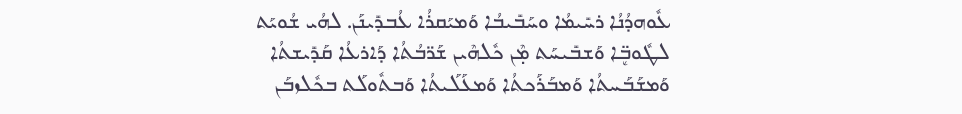ܥܽܘܗܕܳܢܳܐ ܪܚܺܝܡܳܐ ܘܚܰܒܺܝܒܳܐ ܘܰܡܝܰܩܪܳܐ ܥܳܒܕܺܝܢܰܢ. ܠܗܳܝ ܫܳܘܝܰܬ ܠܛܽܘܒܷ̈ܐ ܘܰܫܒܺܝܚܰܬ ܡ̣ܶܢ ܟܽܠܗܶܝܢ ܫܰܪ̈ܒܳܬܳܐ ܕܰܐܪܥܳܐ ܩܰܕܺܝܫܬܳܐ ܘܰܡܫܰܒܰܚܬܳܐ ܘܰܡܒܰܪܰܟܬܳܐ ܘܰܡܥܰܠܰܝܬܳܐ ܘܰܒܬܽܘܠܰܬ ܒܟܽܠܙܒܰܢ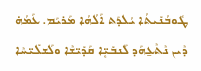ܛܽܘܒܳܢܺܝܬܳܐ ܝܳܠܕܰܬ ܐܰܠܳܗܳܐ ܡܰܪܝܰܡ. ܥܰܡܳܗ̇ ܕܶܝܢ ܢܶܬܶܥ̱ܗܰܕ ܠܰܢܒܺܝܷ̈ܐ ܩܰܕܺܝ̈ܫܶܐ ܘܠܰܫܠܺܝ̈ܚܶܐ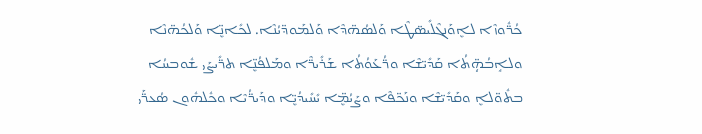ܟܳܪ̈ܽܘܙܶܐ ܠܐܷܘܰܢܓܶܠܺܝܣ̈ܛܶܐ ܘܰܠܣܳܗ̈ܕܶܐ ܘܰܠܡܰܘܕ̈ܝܳܢܶܐ. ܠܟܺܐܢܷ̈ܐ ܘܰܠܟܳܗ̈ܢܶܐ ܘܠܐܱܒܳܗܴ̈ܬܳܐ ܩܰܕܺܝ̈ܫܶܐ ܘܪ̈ܳܥܰܘܳܬܳܐ ܫܰܪܺܝܪ̈ܶܐ ܘܡܰܠܦܳܢܷ̈ܐ ܬܪ̈ܺܝܨܰܝ ܫܽܘܒܚܳܐ ܒܬܽܘ̈ܠܐܷ ܘܩܰܕܺܝ̈ܫܶܐ ܘܢܰܟ̈ܦܶܐ ܘܨܰܝܳܡܷ̈ܐ ܝܺܚܺܝܕܳܝܷ̈ܐ ܘܕܰܝܪ̈ܳܝܶܐ ܘܟܽܠܗܽܘܢ ܣܳܥܪ̈ܰܝ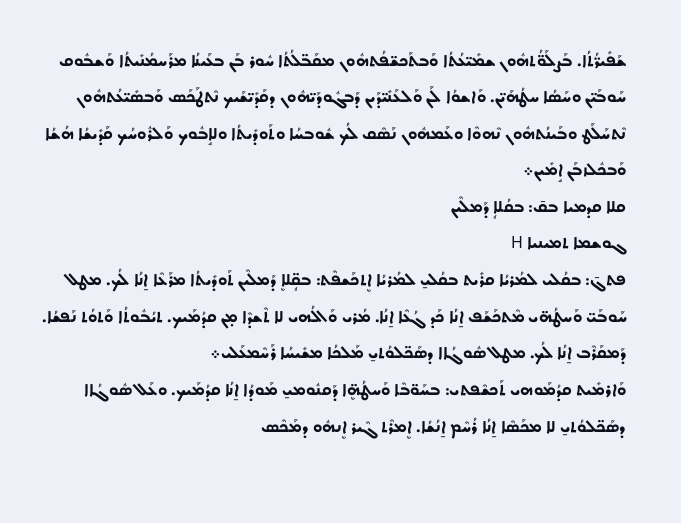ܫܰܦܺܝܪ̈ܳܬܳܐ. ܒܰܨܠܰܘ̈ܳܬܗܽܘܢ ܫܡܺܝ̈ܥܳܬܳܐ ܘܰܒܬܰܟܫ̈ܦܳܬܗܽܘܢ ܡܩܰܒ̈ܠܳܬܳܐ ܚܽܘܪ ܒܰܢ ܒܥܰܝܢܳܐ ܡܪܰܚܡܳܢܺܝܬܳܐ ܘܰܫܒܽܘܩ ܚܰܘܒܰܝ̈ܢ ܘܚܰܣܳܐ ܚܛܳܗܰܝ̈ܢ. ܘܰܐܫܘܳܐ ܠܰܢ ܘܰܠܥܰܢܺܝ̈ܕܰܝܢ ܕܰܒܓܽܘܕܰܝ̈ܗܽܘܢ ܕܩܰܕܺܝ̈ܫܰܝܟ ܢܶܬܛܰܟܰܣ ܘܰܒܣܺܝ̈ܥܳܬܗܽܘܢ ܢܶܬܚܰܠܰܛ ܘܒܰܝܢܳܬܗܽܘܢ ܢܶܗܘܶܐ ܘܥܰܡܗܽܘܢ ܢܰܣܶܩ ܠܳܟ ܫܽܘܒܚܳܐ ܘܬܰܘܕܺܝܬܳܐ ܘܠܐܱܒܽܘܟ ܘܰܠܪܽܘܚܳܟ ܩܰܕܺܝܫܳܐ ܗܳܫܳܐ ܘܰܒܟܽܠܙܒܰܢ ܐܱܡܺܝܢ܀
ܩܠܐ ܩܕܡܝܐ ܒܩ̄: ܒܩܳܠܐܴ ܕܰܡܠܶܝܢ
ܓܘܫܡܐ ܬܡܝܢܝܐ H
ܦܬܓ̄: ܒܩܳܠܝ ܠܡܳܪܝܳܐ ܩܪܺܝܬ ܒܩܳܠܝ̱ ܠܡܳܪܝܳܐ ܐܷܬܟܰܫܦܶܬ: ܒܩܴ̈ܠܐܷ ܕܰܡܠܶܝܢ ܬܰܘܕܺܝܬܳܐ ܡܪܰܥܶܐ ܐ̱ܢܳܐ ܠܳܟ. ܡܛܠ ܚܰܘܒܰܝ̈ ܘܰܚܛܳܗ̈ܝ ܡܶܬܟܰܫܰܦ ܐ̱ܢܳܐ ܟܰܕ ܓܳܥܶܐ ܐ̱ܢܳܐ. ܡܳܪܝ ܘܰܐܠܳܗܝ ܠܐ ܬܶܫܕܶܐ ܡ̣ܢ ܩܕܳܡܰܝܟ. ܬܝܳܒܽܘܬܳܐ ܘܰܬܘܳܬ ܢܰܦܫܳܐ. ܕܰܡܩܰܪܶܒ ܐ̱ܢܳܐ ܠܳܟ. ܡܛܠ ܣܽܘܓܳܐܐ ܕܣܰܟ̈ܠܘܳܬܝ̱ ܡܰܠܟܳܐ ܡܫܺܝܚܳܐ ܪܰܚܶܡܥܰܠܝ܀
ܘܰܐܪܡܺܝܬ ܩܕܳܡܰܘܗܝ ܬܰܟܫܶܦܬܝ: ܒܚܰܘ̈ܒܶܐ ܘܰܚܛܳܗܷ̈ܐ ܕܰܩܢܽܘܡܝ̱ ܡܰܘܕܳܐ ܐ̱ܢܳܐ ܩܕܳܡܰܝܟ. ܘܥܰܠ ܣܽܘܓܳܐܐ ܕܣܰܟ̈ܠܘܳܬܝ̱ ܠܐ ܡܟܰܣܶܐ ܐ̱ܢܳܐ ܪܳܚܶܡ ܐ̱ܢܳܫܳܐ. ܐܷܡܪܶܬ ܓܶܝܪ ܐܷܢܗܽܘ ܕܡܰܟܶܣ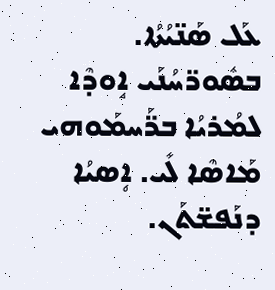ܥܰܠ ܣܰܢ̈ܝܳܬܳܐ. ܒܣܽܘܪ̈ܚܳܢܰܝ ܐܱܘܕܶܐ ܠܡܳܪܝܳܐ ܒܪ̈ܰܚܡܰܘܗܝ ܡܰܐܣܶܐ ܠܺܝ. ܐܴܣܝܳܐ ܕܢܰܦܫ̈ܬܰܢ.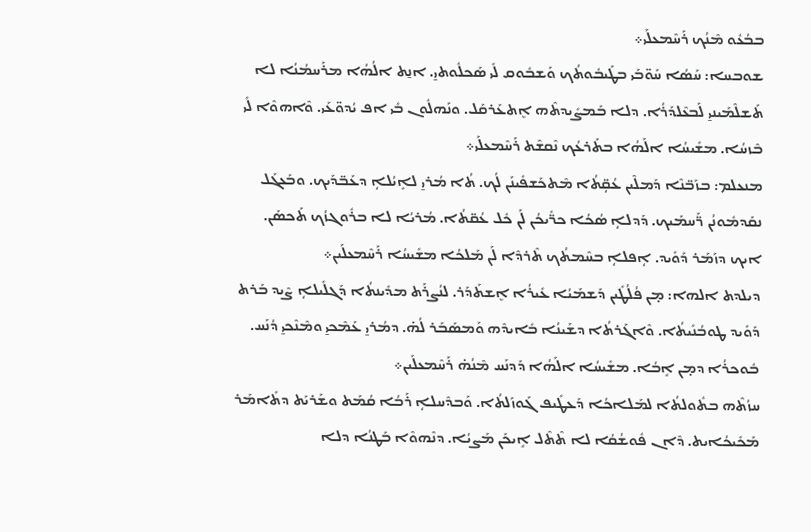ܒܒܳܥܽܘ ܡܶܢܳܟ ܪܰܚܶܡܥܠܰܝ܀
ܫܘܒܚܐ: ܚܰܣܳܐ ܚܰܘ̈ܒܰܝ ܒܛܰܝܒܽܘܬܳܟ ܘܰܫܒܽܘܩ ܠܺܝ ܣܰܟܠܽܘܬܝ̱. ܐܢ̱ܬ ܐܠܳܗܳܐ ܡܪܰܚܡܳܢܳܐ ܠܐ ܬܰܫܠܶܡܰܝܢܝ̱ ܠܰܒܥܶܠܕܰܪܳܐ. ܕܠܐ ܒܰܡܨܺܝܕܬܶܗ ܐܷܬܥܰܪܩܰܠ. ܘܢܰܗܠܽܘܢ ܒܺܝ ܐܦ ܝܳܕܘ̈ܥܰܝ. ܘܶܐܗܘܶܐ ܠܺܝ ܒܶܙܚܳܐ. ܡܫܺܝܚܳܐ ܐܠܰܗܳܐ ܒܬܰܪܥܳܟ ܢܶܩܫܶܬ ܪܰܚܶܡܥܠܰܝ܀
ܡܢܥܠܡ: ܒܙܰܒ̈ܢܶܐ ܕܰܡܠܶܝܢ ܥܳܩܴ̈ܬܳܐ ܡܶܬܟܰܫܦܺܝܢܰܢ ܠܳܟ. ܬܳܐ ܡܳܪܝ̱ ܠܐܻܝܳܠܐܴ ܕܥܰܒ̈ܕܰܝܟ. ܘܒܰܥܓܰܠ ܢܩܰܕܡܽܘܢܳܢ ܪ̈ܰܚܡܰܝܟ. ܕܰܕܠܐܴ ܣܳܟܳܐ ܟܪ̈ܺܝܟܳܢ ܠܰܢ ܟܽܠ ܥܳܩ̈ܬܳܐ. ܡܳܪܝܳܐ ܠܐ ܒܪܽܘܓܙܳܟ ܬܰܟܣܰܢ. ܐܝܟ ܕܙܰܡܰܪ ܕܰܘܺܝܕ. ܐܴܦܠܐܴ ܒܚܶܡܬܳܟ ܬܶܪܕܶܐ ܠܰܢ ܡܰܠܟܳܐ ܡܫܺܝܚܳܐ ܪܰܚܶܡܥܠܰܝܢ܀
ܕܝܠܕܬ ܐܠܗܐ: ܡ̣ܢ ܦܳܠܳܛܺܝܢ ܕܰܫܡܰܝܳܐ ܥܺܝܪܳܐ ܐܷܫܬܰܕܰܪ. ܠܢܳܨܪܰܬ ܡܕܺܝܢܬܳܐ ܕܰܓܠܺܝܠܐܴ ܨܶܝܕ ܒܰܪܬ ܕܰܘܺܝܕ ܛܘܒܳܢܺܝܬܳܐ. ܘܶܐܓܰܪܬܳܐ ܕܫܰܝܢܳܐ ܒܺܐܝܕܶܗ ܘܰܡܣܰܒܰܪ ܠܳܗ̇. ܕܡܳܪܝ̱ ܥܰܡܶܟܝ̱ ܘܡܶܢܶܟܝ̱ ܕܳܢܰܚ. ܒܽܘܟܪܳܐ ܕܡ̣ܢ ܐܱܒܳܐ. ܡܫܺܝܚܳܐ ܐܠܰܗܳܐ ܕܰܕܢܰܚ ܡܶܢܳܗ̇ ܪܰܚܶܡܥܠܰܝܢ܀
ܚܙܳܬܶܗ ܒܬܽܘܠܬܳܐ ܠܡܰܠܐܟܳܐ ܕܰܥܛܺܝܦ ܓܰܘܙܰܠܬܳܐ. ܘܰܒܕܶܚܠܐܴ ܪܰܒܳܐ ܩܳܡܰܬ ܘܫܰܪܝܰܬ ܕܬܺܐܡܰܪ ܡܰܟܺܝܟܳܐܝܬ. ܕܶܐܢ ܦܽܘܫܳܩܳܐ ܠܐ ܬܶܬܶܠ ܐܱܝܟܰܢ ܡܰܨܝܳܐ. ܕܢܶܗܘܶܐ ܒܰܛܢܳܐ ܕܠܐ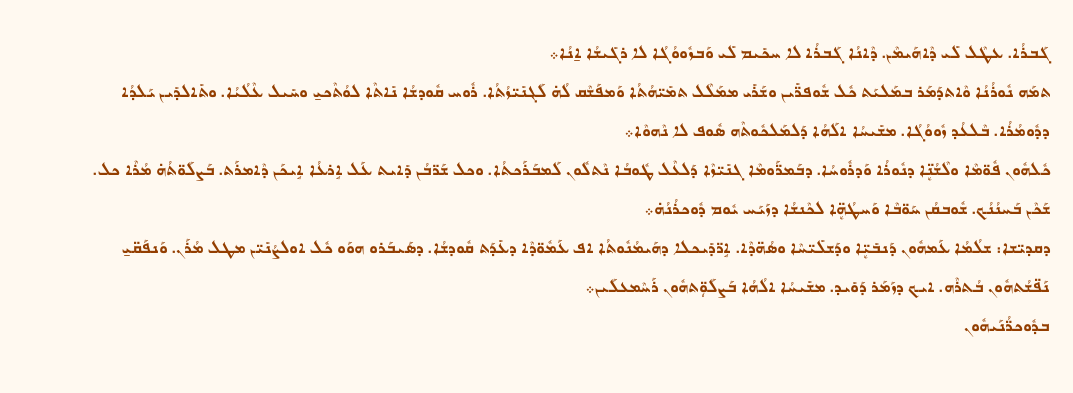ܓܰܒܪܳܐ. ܥܛܶܠ ܠܺܝ ܕܶܐܗܰܝܡܶܢ. ܕܶܐܢܳܐ ܓܰܒܪܳܐ ܠܐ ܚܟܺܝܡ ܠܺܝ ܘܰܒܙܽܘܘܳܓܳܐ ܠܐ ܪܓܺܝܫܳܐ ܐ̱ܢܳܐ܀
ܬܡܰܗ ܢܽܘܪܳܢܳܐ ܘܶܐܬܕܰܡܰܪ ܒܡܰܠܝܰܬ ܟܽܠ ܫܽܘܦܪ̈ܺܝܢ ܘܫܰܪܺܝ ܡܡܰܠܶܠ ܬܡܺܝ̈ܗܳܬܳܐ ܘܰܡܦܰܫܶܩ ܠܳܗ̇ ܠܰܓܢܺܝ̈ܙܳܬܳܐ. ܪܽܘܚ ܩܽܘܕܫܳܐ ܢܺܐܬܶܐ ܠܘܳܬܶܟܝ̱ ܘܚܺܝܠ ܥܶܠܳܝܳܐ. ܘܬܺܐܠܕܺܝܢ ܝܰܠܕܳܐ ܕܕܽܘܡܳܪܳܐ. ܒܶܠܥܳܕ ܙܽܘܘܳܓܳܐ. ܡܫܺܝܚܳܐ ܐܠܰܗܳܐ ܕܰܠܡܰܠܟܽܘܬܶܗ ܣܽܘܦ ܠܐ ܢܶܗܘܶܐ܀
ܟܽܠܗܽܘܢ ܦܽܘ̈ܡܶܐ ܘܠܶܫܳܢܷ̈ܐ ܕܢܽܘܪܳܐ ܘܰܕܪܽܘܚܳܐ. ܕܒܰܡܪ̈ܰܘܡܶܐ ܓܢܺܝ̈ܙܶܐ ܕܰܠܥܶܠ ܛܽܘܒܳܐ ܢܶܬܠܽܘܢ ܠܰܡܒܰܪܰܟܬܳܐ. ܘܟܠ ܫܰܪ̈ܒܳܢ ܕܺܐܝܬ ܥܰܠ ܐܱܪܥܳܐ ܐܱܝܟܰܢ ܕܶܐܡܪܰܬ. ܒܰܨܠܰܘ̈ܬܳܗ̇ ܡܳܪܶܐ ܟܠ. ܫܰܟܶܢ ܒܰܚܢܳܢܳܟ. ܫܽܘܒܩܳܢ ܚܰܘ̈ܒܶܐ ܘܰܚܛܳܗܷ̈ܐ ܠܟܶܢܫܳܐ ܕܙܰܝܰܚ ܝܽܘܡ ܕܽܘܟܪܳܢܳܗ̇܀
ܕܩܕܝ̈ܫܐ: ܫܠܳܡܳܐ ܥܰܡܗܽܘܢ ܕܰܢܒܺܝܷ̈ܐ ܘܕܰܫܠܺܝ̈ܚܶܐ ܘܣܳܗ̈ܕܶܐ. ܐܱܪ̈ܕܺܝܟܠܐ ܕܗܰܝܡܳܢܽܘܬܳܐ ܐܦ ܥܰܡܽܘ̈ܕܶܐ ܕܥܺܕܰܬ ܩܽܘܕܫܳܐ. ܕܣܰܝܒܰܪܘ ܗܘܰܘ ܟܽܠ ܐܘܠܨܳܢܺܝ̈ܢ ܡܛܠ ܡܳܪܰܢ. ܘܰܢܦܰܩ̈ܝ̱ ܢܰܦ̈ܫܳܬܗܽܘܢ ܒܳܬܪܶܗ. ܐܝܟ ܕܙܰܡܰܪ ܕܰܘܺܝܕ. ܡܫܺܝܚܳܐ ܐܠܳܗܳܐ ܒܰܨܠܰܘܴ̈ܬܗܽܘܢ ܪܰܚܶܡܥܠܰܝܢ܀
ܒܕܽܘܟܪ̈ܳܢܰܝܗܽܘܢ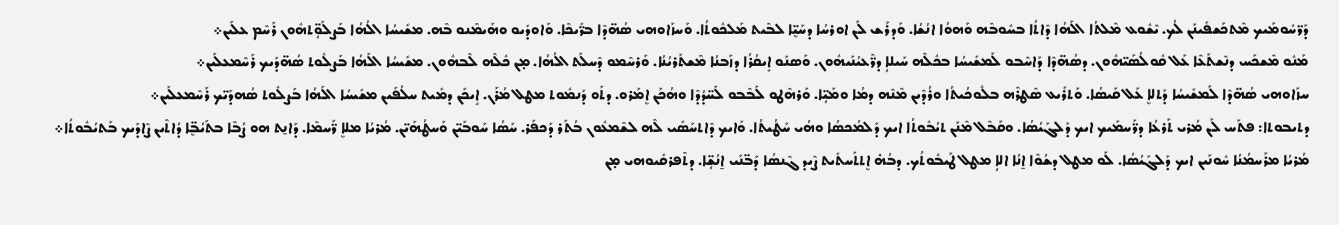ܕܰܪ̈ܚܽܘܡܰܝܟ ܡܶܬܟܰܫܦܺܝܢܰܢ ܠܳܟ. ܝܶܫܽܘܥ ܡܶܠܬܳܐ ܐܠܰܗܳܐ ܕܶܐܬܳܐ ܒܚܽܘܒܶܗ ܘܰܗܘܳܐ ܐܢܳܫܳܐ. ܘܰܕܪܰܫ ܠܰܢ ܐܘܪܚܳܐ ܕܚܰܝܷ̈ܐ ܠܒܶܝܬ ܡܰܠܟܽܘܬܳܐ. ܘܰܚܙܰܐܘܗܝ ܣܳܗ̈ܕܶܐ ܒܪ̈ܺܝܟܶܐ. ܘܰܐܘܕܺܝܘ ܘܗܰܝܡܶܢܘ ܒܶܗ. ܡܫܺܝܚܳܐ ܐܠܳܗܳܐ ܒܰܨܠܰܘܴ̈ܬܗܽܘܢ ܪܰܚܶܡ ܥܠܰܝܢ܀
ܡܰܢܽܘ ܡܶܫܟܰܚ ܕܢܶܫܬܰܥܶܐ ܥܰܠ ܩܽܘܠܳܣܰܝ̈ܗܽܘܢ. ܕܣܳܗ̈ܕܶܐ ܕܰܐܚܶܒܘ ܠܰܡܫܺܝܚܳܐ ܒܟܽܠܶܗ ܚܰܝܠܐܴ ܕܪ̈ܶܥܝܳܢܰܝܗܽܘܢ. ܘܰܣܢܰܘ ܐܻܝܩܳܪܳܐ ܕܙܰܒܢܳܐ ܡܶܫܬܰܪܝܳܢܳܐ. ܘܰܪܚܶܡܘ ܕܶܚܠܰܬ ܐܠܳܗܳܐ. ܡ̣ܢ ܟܽܠܶܗ ܠܶܒܗܽܘܢ. ܡܫܺܝܚܳܐ ܐܠܰܗܳܐ ܒܰܨܠܽܘܬ ܣܳܗ̈ܕܰܝܟ ܪܰܚܶܡܥܠܰܝܢ܀
ܚܙܰܐܘܗܝ ܣܳܗ̈ܕܶܐ ܠܰܡܫܺܝܚܳܐ ܕܰܬܠܐܷ ܥܰܠ ܩܰܝܣܳܐ. ܘܰܬܪܺܝܥ ܣܶܛܪܶܗ ܒܠܽܘܟܳܝܬܳܐ ܘܪܳܕܶܝܢ ܡܶܢܶܗ ܕܡܳܐ ܘܡܰܝܴ̈ܐ. ܘܰܪܗܶܛܘ ܠܰܒܶܒܘ ܠܰܚ̈ܕܳܕܶܐ ܘܗܳܟܰܢ ܐܷܡܰܪܘ. ܕܬܰܘ ܕܰܢܡܽܘܬ ܡܛܠ ܡܳܪܰܢ. ܐܱܝܟܰܢ ܕܡܺܝܬ ܚܠܳܦܰܝܢ ܡܫܺܝܚܳܐ ܐܠܰܗܳܐ ܒܰܨܠܽܘܬ ܣܳܗܕܰܝ̈ܟ ܪܰܚܶܡܥܠܰܝܢ܀
ܕܬܝܒܘܬܐ: ܦܬܰܚ ܠܰܢ ܡܳܪܝ ܬܰܪܥܳܐ ܕܪ̈ܰܚܡܰܝܟ ܐܝܟ ܕܰܠܓܰܝܳܣܳܐ. ܘܩܰܒܶܠ ܡܶܢܰܢ ܬܝܳܒܽܘܬܳܐ ܐܝܟ ܕܰܠܡܳܟܣܳܐ ܘܗܳܝ ܚܰܛܳܝܬܳܐ. ܘܰܐܝܟ ܕܶܐܬܚܰܣܺܝ ܠܶܗ ܠܫܶܡܥܽܘܢ ܒܳܬܰܪ ܕܰܟܦܰܪ. ܚܰܣܳܐ ܚܰܘܒܰܝ̈ܢ ܘܰܚܛܳܗܰܝ̈ܢ. ܡܳܪܝܳܐ ܡܠܐܷ ܪ̈ܰܚܡܶܐ. ܕܰܐܢ̱ܬ ܗܘ ܨܳܒܶܐ ܒܬܰܝܳܒܷ̈ܐ ܕܳܐܬܶܝܢ ܨܶܐܕܰܝܟ ܒܰܬܝܳܒܽܘܬܳܐ܀
ܡܳܪܝܳܐ ܡܪܰܚܡܳܢܳܐ ܚܽܘܢܰܝܢ ܐܝܟ ܕܰܠܓܰܝܳܣܳܐ. ܠܰܘ ܡܛܠ ܕܫܳܘܶܐ ܐ̱ܢܳܐ ܐܠܐܴ ܡܛܠ ܛܰܝܒܽܘܬܳܟ. ܕܒܳܗ̇ ܐܷܬܬܰܚܬܺܝܬ ܨܶܝܕ ܓܶܢܣܳܐ ܕܰܒ̈ܢܰܝ ܐ̱ܢܳܫܴ̈ܐ. ܕܬܶܦܪܩܺܝܘܗܝ ܡ̣ܢ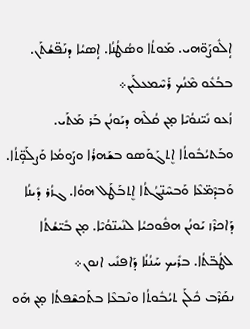ܐܴܠܽܘܨܰܘ̈ܗܝ. ܡܰܘܬܳܐ ܘܣܳܛܳܢܳܐ. ܐܴܣܝܳܐ ܕܢܰܦ̈ܫܳܬܰܢ. ܒܒܳܥܽܘ ܡܶܢܳܟ ܪܰܚܶܡܥܠܰܝܢ܀
ܙܳܥܘ ܢܺܝ̈ܢܘܳܝܶܐ ܡ̣ܢ ܩܳܠܶܗ ܕܝܰܘܢܳܢ ܒܰܪ ܡܰܬܰܝ. ܘܒܰܬܝܳܒܽܘܬܳܐ ܐܷܬܓܰܘܰܣܘ ܒܫܰܗܪܳܐ ܘܨܰܘܡܳܐ ܘܰܨܠܰܘܴ̈ܬܳܐ. ܘܰܒܕܶܡ̈ܥܶܐ ܘܰܒܚܶܢ̈ܓܳܬܳܐ ܐܷܬܒܰܛܰܠ ܗܘܳܐ. ܓܙܳܪ ܕܺܝܢܳܐ ܕܰܐܟܪܶܙ ܝܰܘܢܳܢ ܗܦܽܘܟܝܳܐ ܠܢܺܝܢ̈ܘܳܝܶܐ. ܡ̣ܢ ܒܺܝ̈ܫܳܬܳܐ ܠܛܳܒ̈ܬܳܐ. ܒܪܺܝܟ ܚܰܢܳܢܳܐ ܕܰܐܦܢܺܝ ܐܢܘܢ܀
ܢܩܰܪܶܒ ܟܽܠܰܢ ܬܝܳܒܽܘܬܳܐ ܘܢܶܒܥܶܐ ܒܬܰܟܫܶܦܬܳܐ ܡ̣ܢ ܗܰܘ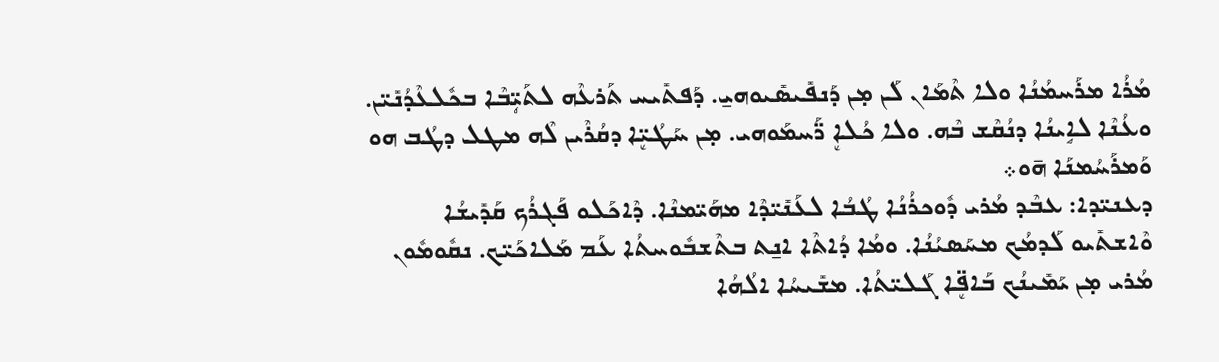ܡܳܪܳܐ ܡܪܰܚܡܳܢܳܐ ܘܠܐ ܬܶܡܰܐܢ ܠܰܢ ܡ̣ܢ ܕܰܢܦܺܝܣܺܝܘܗܝ̱. ܕܰܦܬܺܝܚ ܬܰܪܥܶܗ ܠܬܰܝܴ̈ܒܶܐ ܒܟܽܠܥܶܕܳܢܺܝ̈ܢ. ܘܥܳܢܶܐ ܠܐܱܝܢܳܐ ܕܢܳܩܶܫ ܒܶܗ. ܘܠܐ ܟܳܠܐܷ ܪ̈ܰܚܡܰܘܗܝ. ܡ̣ܢ ܚܰܛܳܝܷ̈ܐ ܕܩܳܪܶܝܢ ܠܶܗ ܡܛܠ ܕܛܳܒ ܗܘ ܘܰܡܪܰܚܳܡܢܰܐ ܗ̄ܘ܀
ܕܥܢܝ̈ܕܐ: ܥܒܶܕ ܡܳܪܝ ܕܽܘܟܪܳܢܳܐ ܛܳܒܳܐ ܠܥܰܢܺܝ̈ܕܶܐ ܡܗܰܝ̈ܡܢܶܐ. ܕܶܐܟܰܠܘ ܦܰܓܪܳܟ ܩܰܕܺܝܫܳܐ ܘܶܐܫܬܺܝܘ ܠܰܕܡܳܟ ܡܚܰܣܝܳܢܳܐ. ܘܡܳܐ ܕܳܐܬܶܐ ܐܢ̱ܬ ܒܬܶܫܒܽܘܚܬܳܐ ܥܰܡ ܡܰܠܐܟܰܝ̈ܟ. ܢܩܽܘܡܽܘܢ ܡܳܪܝ ܡ̣ܢ ܝܰܡܺܝܢܳܟ ܒܰܐܦܷ̈ܐ ܓܰܠܝ̈ܬܳܐ. ܡܫܺܝܚܳܐ ܐܠܳܗܳܐ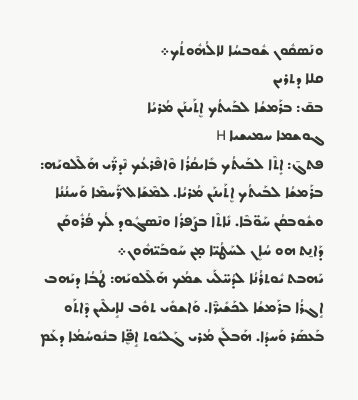ܘܢܰܣܩܽܘܢ ܫܽܘܒܚܳܐ ܠܐܠܳܗܽܘܬܳܟ܀
ܩܠܐ ܕܬܪܝܢ
ܒܩ̄: ܒܪܰܡܫܳܐ ܠܒܰܝܬܳܟ ܐܷܬܰܝܢܰܢ ܡܳܪܝܳܐ
ܓܘܫܡܐ ܚܡܝܫܝܐ H
ܦܬܓ̄: ܐܻܬܶܐ ܠܒܰܝܬܳܟ ܒܺܐܝܩܳܪܳܐ ܘܶܐܦܶܪܥܳܟ ܢܶܕܪ̈ܰܝ ܗܰܠܶܠܘܝܰܗ: ܒܪܰܡܫܳܐ ܠܒܰܝܬܳܟ ܐܷܬܰܝܢܰܢ ܡܳܪܝܳܐ. ܠܡܶܫܰܐܠ ܪ̈ܰܚܡܶܐ ܘܰܚܢܳܢܳܐ ܘܫܽܘܒܩܳܢ ܚܰܘ̈ܒܶܐ. ܢܺܐܬܶܐ ܒܨܰܦܪܳܐ ܘܢܶܣܓܽܘܕ ܠܳܟ ܦܳܪܽܘܩܰܢ ܕܰܐܢ̱ܬ ܗܘ ܚܳܐܷܢ ܠܚܰܛܳܝ̈ܐ ܡ̣ܢ ܚܰܘܒܰܝ̈ܗܽܘܢ܀
ܝܰܗܒܬ ܝܽܘܬܪܳܢܳܐ ܠܕܳܚ̈ܠܰܝ ܫܡܳܟ ܗܰܠܶܠܘܝܰܗ: ܛܳܒܳܐ ܕܝܰܗܒ ܐܱܓܪܳܐ ܒܪܰܡܫܳܐ ܠܟܰܫܺܝܪ̈ܶܐ. ܘܰܐܫܘܺܝ ܬܘܽܒ ܠܐܱܝܠܶܝܢ ܕܶܐܬܰܘ ܒܰܥܣܰܪ ܘܰܚܕܳܐ. ܗܰܒܠܰܢ ܡܳܪܝ ܓܰܠܝܽܘܬ ܐܱܦܷ̈ܐ ܒܢܽܘܚܳܡܳܐ ܕܥܰܡ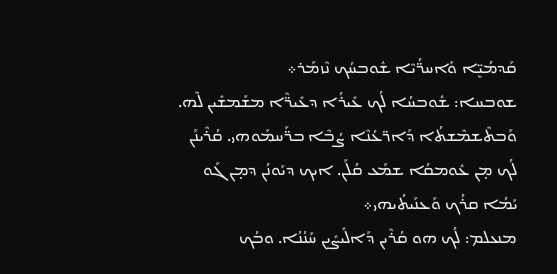ܩܰܕܡܳܝܷ̈ܐ ܘܰܐܚܪ̈ܳܝܶܐ ܫܽܘܒܚܳܟ ܢܶܙܡܰܪ܀
ܫܘܒܚܐ: ܫܽܘܒܚܳܐ ܠܳܟ ܥܺܝܪܳܐ ܕܥܺܝܪ̈ܶܐ ܡܫܰܡܫܺܝܢ ܠܶܗ. ܘܰܒܬܶܫܡܶܫܬܳܐ ܕܰܐܪ̈ܥܳܢܶܐ ܨܳܒܶܐ ܒܪ̈ܰܚܡܰܘܗܝ. ܩܳܪܶܝܢܰܢ ܠܳܟ ܡ̣ܢ ܥܽܘܡܩܳܐ ܫܡܰܥ ܩܳܠܰܢ. ܐܝܟ ܕܝܰܘܢܳܢ ܕܡ̣ܢ ܓܰܘ ܝܰܡܳܐ ܩܪܳܟ ܘܰܥܢܰܝܬܳܝܗܝ܀
ܡܢܥܠܡ: ܠܳܟ ܗܘ ܩܳܪܶܝܢ ܕܰܐܠܺܝܨܺܝܢ ܚܰܢܳܢܳܐ. ܘܒܳܟ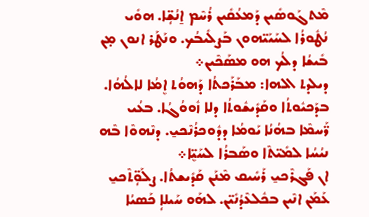ܡܶܬܓܰܘܣܺܝܢ ܕܰܡܥܳܩܺܝܢ ܪܳܚܶܡ ܐ̱ܢܳܫܴ̈ܐ. ܗܘܺܝ ܢܳܛܽܘܪܳܐ ܠܚܰܝܰܝ̈ܗܘܢ ܒܰܨܠܺܝܒܳܟ. ܘܢܰܛܰܪ ܐܢܘܢ ܡ̣ܢ ܒܺܝܫܳܐ ܕܠܳܟ ܗܘ ܡܣܰܟܶܝܢ܀
ܕܝܠܕܬ ܐܠܗܐ: ܡܒܰܪܰܟܬܳܐ ܕܰܗܘܳܬ ܐܷܡܳܐ ܠܐܠܳܗܳܐ. ܒܕܰܟܝܽܘܬܳܐ ܘܩܰܕܺܝܫܽܘܬܳܐ ܕܠܐ ܙܽܘܘܳܓܳܐ. ܒܥܳܝ ܪ̈ܰܚܡܶܐ ܒܗܳܢܳܐ ܝܰܘܡܳܐ ܕܕܽܘܟܪܳܢܶܟܝ̱. ܕܢܶܗܘܶܐ ܒܶܗ ܢܝܳܚܳܐ ܠܡܺܝ̈ܬܶܐ ܘܣܰܒܪܳܐ ܠܚܰܝܷ̈ܐ܀
ܐܢ ܦܰܓܪܶܟܝ̱ ܪܰܚܺܝܩ ܡܶܢܰܢ ܩܰܕܺܝܫܬܳܐ. ܨܠܰܘܴ̈ܬܶܟܝ̱ ܥܰܡܰܢ ܐܢܶܝܢ ܒܟܽܠܥܶܕܳܢܺܝ̈ܢ. ܠܗܰܘ ܚܰܝܠܐܴ ܟܰܣܝܳܐ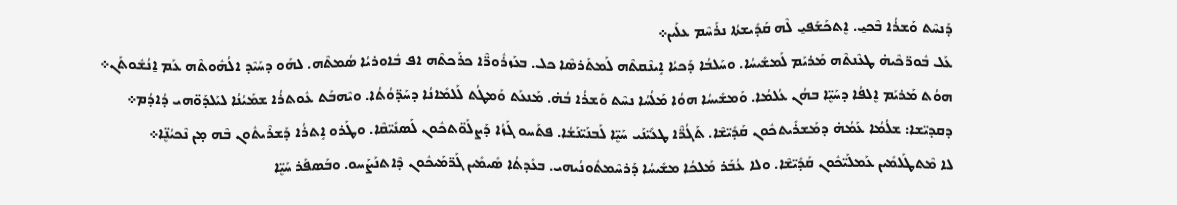ܕܰܢܚܶܬ ܘܰܫܪܳܐ ܒܶܟܝ̱. ܐܷܬܟܰܫܰܦܝ̱ ܠܶܗ ܩܰܕܺܝܫܬܳܐ ܢܪܰܚܶܡ ܥܠܰܝܢ܀
ܥܰܠ ܒܽܘܪ̈ܟܶܝܗ̇ ܛܥܶܢܬܶܗ ܡܰܪܝܰܡ ܠܰܡܫܺܝܚܳܐ. ܘܚܰܠܒܳܐ ܕܰܟܝܳܐ ܐܱܝܢܶܩܬܶܗ ܠܰܡܬܰܪܣܶܐ ܟܠ. ܒܥܰܙܪܽܘܪ̈ܶܐ ܟܪܰܟܬܶܗ ܐܦ ܒܽܐܘܪܝܳܐ ܣܳܡܬܶܗ. ܠܗܰܘ ܕܚܰܝܶܕ ܐܠܳܗܽܘܬܶܗ ܥܰܡ ܐ̱ܢܳܫܽܘܬܰܢ܀
ܗܘܳܬ ܡܰܪܝܰܡ ܐܷܠܦܳܐ ܕܚܰܝܷ̈ܐ ܒܗܳܢ ܥܳܠܡܳܐ. ܘܰܡܫܺܝܚܳܐ ܗܘܳܐ ܡܰܠܳܚܳܐ ܢܚܶܬ ܘܰܫܪܳܐ ܒܳܗ̇. ܡܰܢܥܰܬ ܘܰܡܛܳܬ ܠܰܠܡܺܐܢܳܐ ܕܚܰܕ̈ܘܳܬܳܐ. ܘܝܶܗܒܰܬ ܥܽܘܬܪܳܐ ܫܡܰܝܳܢܳܐ ܠܝܰܠܕܰܘ̈ܗܝ ܕܳܐܕܳܡ܀
ܕܩܕܝ̈ܫܐ: ܫܠܳܡܳܐ ܥܰܡܳܗ̇ ܕܡܰܫܪܺܝܬܟܽܘܢ ܩܰܕܺܝ̈ܫܶܐ. ܬܰܓܳܪ̈ܶܐ ܛܥܺܝ̈ܢܰܝ ܚܰܝܷ̈ܐ ܠܰܒܢܰܝ̈ܢܰܫܳܐ. ܦܬܰܚܘ ܓܰܙܳܐ ܕܰܨܠܰܘ̈ܬܟܽܘܢ ܠܰܣܢܺܝ̈ܩܶܐ. ܘܛܰܪܘ ܐܱܬܪܳܐ ܕܰܫܪܶܝܬܽܘܢ ܒܶܗ ܡ̣ܢ ܢܶܟܝܳܢܷ̈ܐ܀
ܠܐ ܡܶܬܛܰܠܡܺܝܢ ܥܰܡܠܰܝ̈ܟܽܘܢ ܩܰܕܺܝ̈ܫܶܐ. ܘܠܐ ܥܳܒܰܪ ܡܰܠܟܳܐ ܡܫܺܝܚܳܐ ܕܰܪܚܶܡܬܽܘܢܳܝܗܝ. ܒܥܺܕܬܳܐ ܣܺܝܡܺܝܢ ܓܰܪ̈ܡܰܝܟܽܘܢ ܕܶܐܬܢܰܨܰܚܘ. ܘܒܰܣܦܰܪ ܚܰܝܷ̈ܐ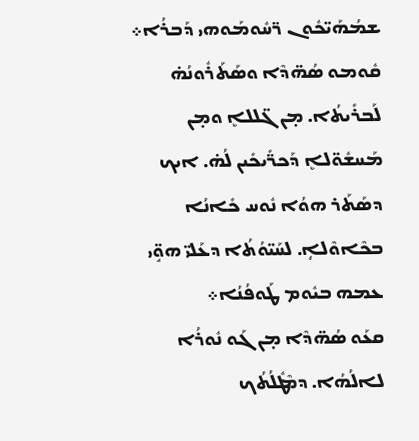ܫܡܳܗܰܝ̈ܟܽܘܢ ܪ̈ܚܽܘܡܰܘܗܝ ܕܰܒܪܳܐ܀
ܩܽܘܡܘ ܣܳܗ̈ܕܶܐ ܘܣܰܬܰܪܽܘܢܳܗ̇ ܠܰܒܪܺܝܬܳܐ. ܡ̣ܢ ܓ̈ܠܠܐܷ ܘܡ̣ܢ ܡܰܚܫܽܘ̈ܠܐܷ ܕܰܟܪ̈ܺܝܟܺܝܢ ܠܳܗ̇. ܐܝܟ ܕܣܰܬܰܪ ܗܘܳܐ ܢܽܘܚ ܟܺܐܢܳܐ ܒܟܶܐܘܶܠܐܴ. ܠܚܰܝ̈ܘܳܬܳܐ ܕܥܰܠܝ̈ ܗܘܱ̈ܝ ܥܡܗ ܒܝܽܘܡ ܛܰܘܦܳܢܳܐ܀
ܩܥܰܘ ܣܳܗ̈ܕܶܐ ܡ̣ܢ ܓܰܘ ܢܽܘܪܳܐ ܠܐܠܳܗܳܐ. ܕܡܶܛܽܠܳܬܳܟ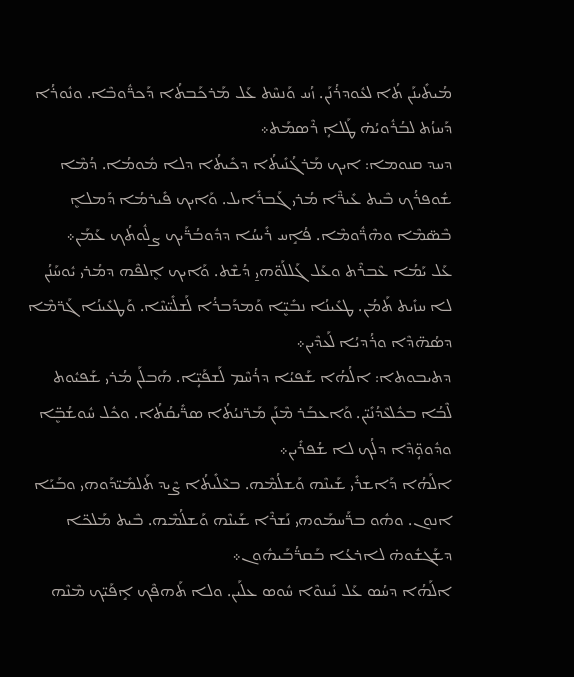ܡܳܝܬܺܝܢܰܢ ܬܳܐ ܠܥܽܘܕܪܳܢܰܢ. ܙܳܚ ܘܰܢܚܶܬ ܥܰܠ ܡܰܪܟܰܒܬܳܐ ܕܰܟܪ̈ܽܘܒܶܐ. ܘܢܽܘܪܳܐ ܕܰܚܙܳܬ ܠܒܳܪܽܘܝܳܗ̇ ܛܰܠܐܴ ܪܶܣܡܰܬ܀
ܕܚܕ ܩܢܘܡܐ: ܐܝܟ ܡܰܪܓܳܢܺܝܬܳܐ ܕܟܺܝܬܳܐ ܕܠܐ ܡܽܘܡܳܐ. ܕܳܡܶܐ ܫܽܘܦܪܳܟ ܒܶܝܬ ܥܺܝܪ̈ܶܐ ܡܳܪܝ ܓܰܒܪܺܐܝܠ. ܘܰܐܝܟ ܦܺܝܪܡܳܐ ܕܰܡܠܐܷ ܒܶܣ̈ܡܶܐ ܘܗܶܪ̈ܽܘܡܶܐ. ܦܳܐܱܚ ܪܺܝܚܳܐ ܕܕܽܘܒܳܪ̈ܰܝܟ ܨܠܽܘܬܳܟ ܥܰܡܰܢ܀
ܥܰܠ ܝܰܡܳܐ ܥܶܒܪܶܬ ܘܥܰܠ ܓܰܠܠܰܘ̈ܗܝ̱ ܕܳܫܶܬ. ܘܰܐܝܟ ܐܷܠܦܶܗ ܕܡܳܪܝ ܝܽܘܚܰܢܳܢ ܠܐ ܚܙܺܝܬ ܬܰܡܳܢ. ܛܥܺܝܢܳܐ ܢܒܺܝܷ̈ܐ ܘܰܡܕܰܒܪܳܐ ܠܰܫܠܺܝ̈ܚܶܐ. ܘܰܛܥܺܝܢܳܐ ܓܰܪ̈ܡܶܐ ܕܣܳܗ̈ܕܶܐ ܘܪܳܕܝܳܐ ܠܰܥܕܶܝܢ܀
ܕܬܝܒܘܬܐ: ܐܠܳܗܳܐ ܫܰܦܝܳܐ ܕܪܳܚܶܡ ܠܰܫܦܰܝܴ̈ܐ. ܗܰܒܠܰܢ ܡܳܪܝ ܫܰܦܝܽܘܬ ܠܶܒܳܐ ܒܟܽܠܥܶܕܳܢܺܝ̈ܢ. ܘܰܐܥܒܰܪ ܡܶܢܰܢ ܡܰܪ̈ܢܝܳܬܳܐ ܣܪ̈ܺܝܩܳܬܳܐ. ܘܟܽܠ ܚܽܘܫܳܒܷ̈ܐ ܘܕܽܘܘܴ̈ܕܶܐ ܕܠܳܟ ܠܐ ܫܳܦܪܺܝܢ܀
ܐܠܰܗܳܐ ܕܰܐܫܪܺܝ ܫܰܝܢܶܗ ܘܰܫܠܳܡܶܗ. ܒܥܶܠܺܝܬܳܐ ܨܶܝܕ ܬܰܠܡܺܝ̈ܕܰܘܗܝ ܘܒܰܝܰܐ ܐܢܘܢ. ܘܗܽܘ ܒܪ̈ܰܚܡܰܘܗܝ ܢܰܫܪܶܐ ܫܰܝܢܶܗ ܘܰܫܠܳܡܶܗ. ܒܶܝܬ ܡܰܠܟ̈ܐ ܕܫܰܓܫܽܘܗ̇ ܠܐܪܥܳܐ ܒܰܩܪ̈ܳܒܰܝܗܽܘܢ܀
ܐܠܰܗܳܐ ܕܚܳܣ ܥܰܠ ܢܺܝܢܘܶܐ ܚܽܘܣ ܥܠܰܝܢ. ܘܠܐ ܬܰܗܦܶܟ ܐܱܦܰܝ̈ܟ ܡܶܢܶܗ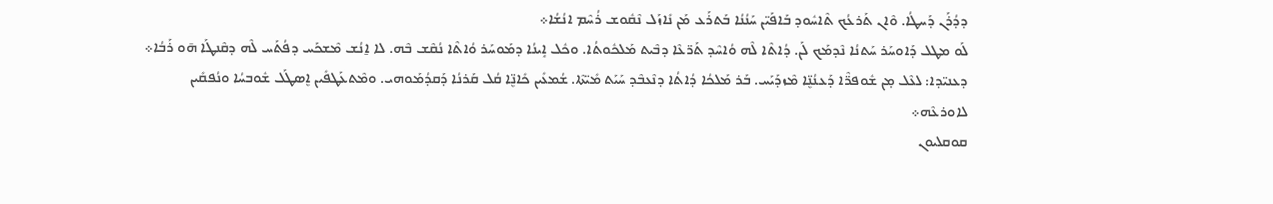ܕܕܳܪܰܢ ܕܰܚܛܳܐ. ܘܶܐܢ ܬܰܪܥܳܟ ܬܶܐܚܽܘܕ ܒܰܐܦܰܝ̈ܢ ܚܰܢܳܢܳܐ ܒܰܬܪܰܥ ܡܰܢ ܢܺܐܙܰܠ ܢܶܩܽܘܫ ܪܳܚܶܡ ܐܢܳܫܳܐ܀
ܠܰܘ ܡܛܠ ܕܰܐܘܚܰܪ ܚܰܬܢܳܐ ܢܶܕܡܰܟ ܠܰܢ. ܕܳܐܬܶܐ ܠܶܗ ܘܳܐܚܶܕ ܬܰܪ̈ܥܶܐ ܕܒܶܝܬ ܡܰܠܟܽܘܬܳܐ. ܘܟܽܠ ܐܱܝܢܳܐ ܕܡܰܘܚܰܪ ܘܳܐܬܶܐ ܢܳܩܶܫ ܒܶܗ. ܠܐ ܐ̱ܢܳܫ ܡܶܫܟܰܚ ܕܦܳܬܰܚ ܠܶܗ ܕܩܶܢܛܰܐ ܗ̄ܘ ܪܰܒܳܐ܀
ܕܥܢܝ̈ܕܐ: ܠܥܶܠ ܡ̣ܢ ܫܽܘܦܪ̈ܶܐ ܕܰܥܢܳܢܷ̈ܐ ܡܶܙܕܰܝܰܚ. ܒܰܪ ܡܰܠܟܳܐ ܕܳܐܬܳܐ ܕܢܶܥܒܶܕ ܚܰܝܰܬ ܡܺܝ̈ܬܶܐ. ܫܳܡܥܺܝܢ ܟܺܐܢܷ̈ܐ ܩܳܠ ܩܰܪܢܳܐ ܕܰܩܕܳܡܰܘܗܝ. ܘܡܶܬܥܰܛܦܺܝܢ ܐܷܣܛܰܠ ܫܽܘܒܚܳܐ ܘܢܳܦܩܺܝܢ ܠܐܘܪܥܶܗ܀
ܩܘܩܠܝܘܢ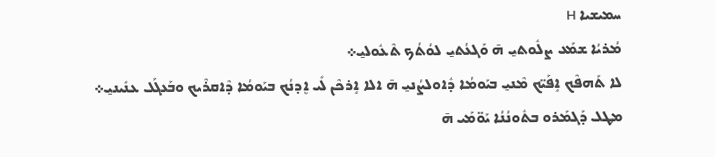ܚܡܝܫܝܐ H
ܡܳܪܝܳܐ ܫܡܰܥ ܨܠܽܘܬܝ̱ ܗ̄ ܘܰܓܥܳܬܝ̱ ܠܘܳܬܳܟ ܬܶܥܽܘܠܝ̱܀
ܠܐ ܬܰܗܦܶܟ ܐܱܦܰܝ̈ܟ ܡܶܢܝ̱ ܒܝܰܘܡܳܐ ܕܽܐܘܠܨܳܢܝ̱ ܗ̄ ܐܠܐ ܐܱܪܟܶܢ ܠܺܝ ܐܷܕܢܳܟ ܒܝܰܘܡܳܐ ܕܶܐܩܪܶܝܟ ܘܒܰܥܓܰܠ ܥܢܺܝܢܝ̱܀
ܡܛܠ ܕܰܓܡܰܪܘ ܒܬܽܘܢܳܢܳܐ ܝܰܘ̈ܡܰܝ ܗ̄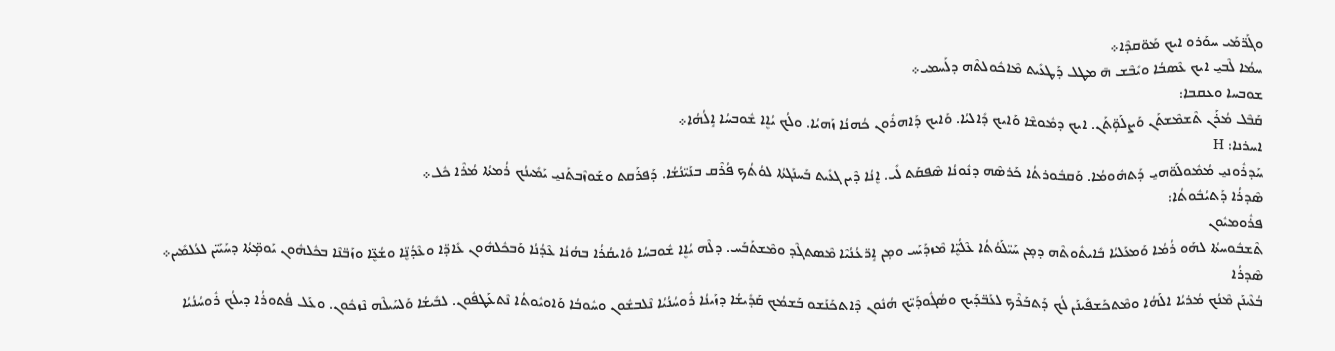ܘܓܰܪ̈ܡܰܝ ܚܘܰܪܘ ܐܝܟ ܡܰܘ̈ܩܕܶܐ܀
ܚܡܳܐ ܠܶܒܝ̱ ܐܝܟ ܥܶܣܒܳܐ ܘܝܺܒܶܫ ܗ̄ ܡܛܠ ܕܰܛܥܺܝܬ ܡܶܐܟܽܘܠܬܶܗ ܕܠܰܚܡܝ܀
ܫܘܒܚܐ ܘܥܩܒܐ:
ܩܰܒܶܠ ܡܳܪܰܢ ܬܶܫܡܶܫܬܰܢ ܘܰܨܠܰܘܴ̈ܬܰܢ. ܐܝܟ ܕܡܽܘܫܶܐ ܘܰܐܝܟ ܕܺܐܠܝܳܐ. ܘܰܐܝܟ ܕܰܐܗܪܽܘܢ ܟܳܗܢܳܐ ܙܰܗܝܳܐ. ܘܠܳܟ ܝܳܐܷܐ ܫܽܘܒܚܳܐ ܐܱܠܳܗܳܐ܀
ܐܚܪܢܐ: H
ܚܰܕܪܽܘܢܝ̱ ܡܳܡܽܘܠܰܘ̈ܗܝ̱ ܕܰܬܗܽܘܡܳܐ. ܘܰܩܒܽܘܪܬܳܐ ܟܰܪܣܶܗ ܕܢܽܘܢܳܐ ܣܶܦܩܰܬ ܠܺܝ. ܐܷܢܳܐ ܕܶܝܢ ܓܥܺܝܬ ܒܰܚܢܰܓܬܳܐ ܠܘܳܬܳܟ ܦܳܪܶܩ ܒܢܰܝ̈ܢܳܫܳܐ. ܕܰܦܪܰܩܬ ܘܫܰܘܙܶܒܬܰܢܝ̱ ܝܰܡܺܝܢܳܟ ܪܳܡܬܳܐ ܡܳܪܶܐ ܟܽܠ܀
ܣܶܕܪܳܐ ܕܰܬܝܳܒܽܘܬܳܐ:
ܦܪܽܘܡܝܽܘܢ
ܬܶܫܒܽܘܚܬܳܐ ܠܗܰܘ ܪܳܡܳܐ ܘܰܡܥܰܠܝܳܐ ܒܺܐܝܬܽܘܬܶܗ ܕܡ̣ܢ ܚܰܝ̈ܠܰܘܳܬܳܐ ܥܶܠܳܝܷ̈ܐ ܡܶܙܕܰܝܰܚ ܘܡ̣ܢ ܐܱܪ̈ܥܳܢܳܝܶܐ ܡܶܣܬܓܶܕ ܘܡܶܫܬܰܒܰܚ. ܕܠܶܗ ܝܳܐܷܐ ܫܽܘܒܚܳܐ ܘܺܐܝܩܳܪܳܐ ܒܗܳܢܳܐ ܥܶܕܳܢܳܐ ܘܰܒܟܽܠܗܽܘܢ ܥܺܐܕ̈ܐ ܘܥܶܕܳܢܷ̈ܐ ܘܫܳܥܷ̈ܐ ܘܙܰܒ̈ܢܶܐ ܒܟܽܠܗܽܘܢ ܝܰܘܡܴ̈ܬܳܐ ܕܚܰܝܰܝ̈ܢ ܠܥܳܠܡܺܝܢ܀
ܣܶܕܪܳܐ
ܒܳܥܶܝܢܰܢ ܡܶܢܳܟ ܡܳܪܝܳܐ ܐܠܰܗܳܐ ܘܡܶܬܟܰܫܦܺܝܢܰܢ ܠܳܟ ܕܰܬܒܰܪܶܟ ܠܥܰܒ̈ܕܰܝܟ ܘܣܳܓܽܘܕܰܝ̈ܟ ܗܳܢܽܘܢ ܕܶܐܬܟܰܢܰܫܘ ܒܰܫܡܳܟ ܩܰܕܺܝܫܳܐ ܕܙܰܝܢܳܐ ܪܽܘܚܳܢܳܝܳܐ ܢܶܠܒܫܽܘܢ ܘܚܽܘܒܳܐ ܘܰܐܘܝܽܘܬܳܐ ܢܶܬܥܰܛܦܽܘܢ. ܠܒܺܝܫܳܐ ܘܰܠܚܰܝܠܶܗ ܢܶܙܟܽܘܢ. ܘܥܰܠ ܦܳܬܘܪܳܐ ܕܝܠܳܟ ܪܽܘܚܳܢܳܝܳܐ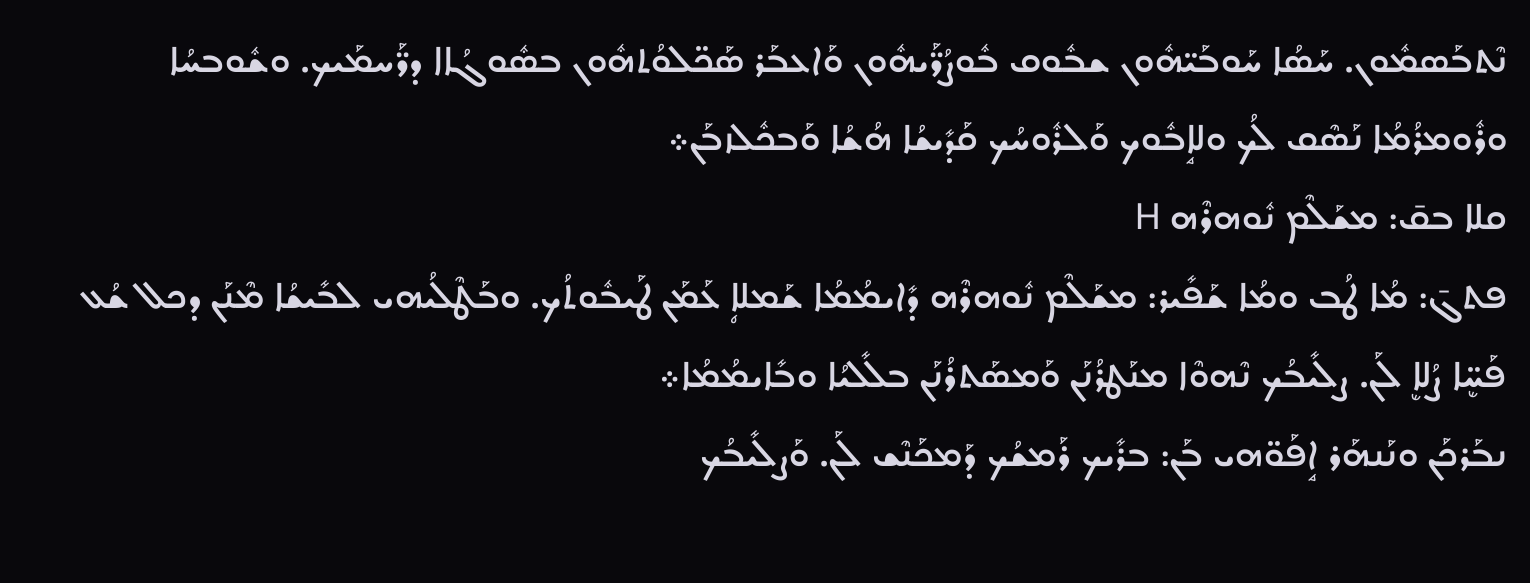ܢܶܬܒܰܣܡܽܘܢ. ܚܰܣܳܐ ܚܰܘܒܰܝ̈ܗܽܘܢ ܫܒܽܘܩ ܒܽܘܨܳܪ̈ܰܝܗܽܘܢ ܘܰܐܥܒܰܪ ܣܰܟ̈ܠܘܳܬܗܽܘܢ ܒܣܽܘܓܳܐܐ ܕܪ̈ܰܚܡܰܝܟ. ܘܫܽܘܒܚܳܐ ܘܪܽܘܡܪܳܡܳܐ ܢܰܣܶܩ ܠܳܟ ܘܠܐܱܒܽܘܟ ܘܰܠܪܽܘܚܳܟ ܩܰܕܺܝܫܳܐ ܗܳܫܳܐ ܘܰܒܟܽܠܙܒܰܢ܀
ܩܠܐ ܒܩ̄: ܡܫܰܠܶܡ ܢܽܘܗܪܶܗ H
ܦܬܓ̄: ܡܳܐ ܛܳܒ ܘܡܳܐ ܫܰܦܺܝܪ: ܡܫܰܠܶܡ ܢܽܘܗܪܶܗ ܕܺܐܝܡܳܡܳܐ ܫܰܡܠܐܴ ܥܰܡܰܢ ܛܰܝܒܽܘܬܳܟ. ܘܒܰܛܶܠܳܝܗܝ ܠܒܺܝܫܳܐ ܡܶܢܰܢ ܕܟܠ ܫܳܥ ܦܰܚܷ̈ܐ ܨܳܠܐܷ ܠܰܢ. ܨܠܺܝܒܳܟ ܢܶܗܘܶܐ ܡܢܰܛܪܳܢܰܢ ܘܰܡܣܰܬܪܳܢܰܢ ܒܠܺܠܝܳܐ ܘܒܺܐܝܡܳܡܳܐ܀
ܢܒܰܪܟܰܢ ܘܢܰܢܗܰܪ ܐܱܦܰܘ̈ܗܝ ܒܰܢ: ܒܪܺܝܟ ܪܰܡܫܳܟ ܕܰܡܟܰܢܶܫ ܠܰܢ. ܘܰܨܠܺܝܒܳܟ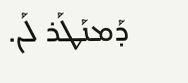ܕܰܡܢܰܛܰܪ ܠܰܢ.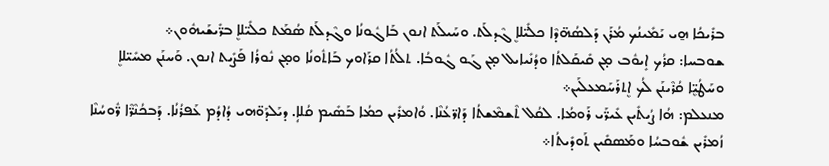ܒܪܺܝܟܳܐ ܗ̱ܝ ܝܰܡܺܝܢܳܟ ܡܳܪܰܢ ܕܰܠܣܳܗ̈ܕܶܐ ܟܠܺܝ̈ܠܐܷ ܓܶܕܠܰܬ. ܘܚܰܝܠܰܬ ܐܢܘܢ ܒܰܐܓܽܘܢܳܐ ܘܓܶܕܠܰܬ ܣܳܡܰܬ ܟܠܺܝ̈ܠܐܷ ܒܪ̈ܺܝܫܰܝܗܽܘܢ܀
ܫܘܒܚܐ: ܩܪܳܟ ܐܻܝܘܽܒ ܡ̣ܢ ܩܺܝܩܰܠܬܳܐ ܘܕܳܢܺܝܐܝܠ ܡ̣ܢ ܓܰܘ ܓܽܘܒܳܐ. ܬܠܳܬܳܐ ܩܪܰܐܘܟ ܒܰܐܬܽܘܢܳܐ ܘܡ̣ܢ ܢܽܘܪܳܐ ܦܰܨܺܝܬ ܐܢܘܢ. ܘܰܚܢܰܢ ܡܚܺܝ̈ܠܐܷ ܘܚܰܛܳܝܷ̈ܐ ܩܳܪܶܝܢܰܢ ܠܳܟ ܐܷܬܪܰܚܰܡܥܠܰܝܢ܀
ܡܢܥܠܡ: ܗܳܐ ܨܳܝܬܺܝܢ ܥܺܝܪ̈ܰܝ ܪܰܘܡܳܐ. ܠܩܳܠ ܬܶܫܡܶܫܬܳܐ ܕܰܐܪ̈ܥܳܢܶܐ. ܘܳܐܡܪܺܝܢ ܟܡܳܐ ܒܰܣܺܝܡ ܩܳܠܐܴ. ܕܝܰܠܕܰܘ̈ܗܝ ܕܳܐܕܳܡ ܥܰܦܪܳܢܳܐ. ܕܰܒܟܳܢܶܪ̈ܶܐ ܪ̈ܽܘܚܳܢܶܐ ܙܳܡܪܺܝܢ ܫܽܘܒܚܳܐ ܘܡܰܣܩܺܝܢ ܬܰܘܕܺܝܬܳܐ܀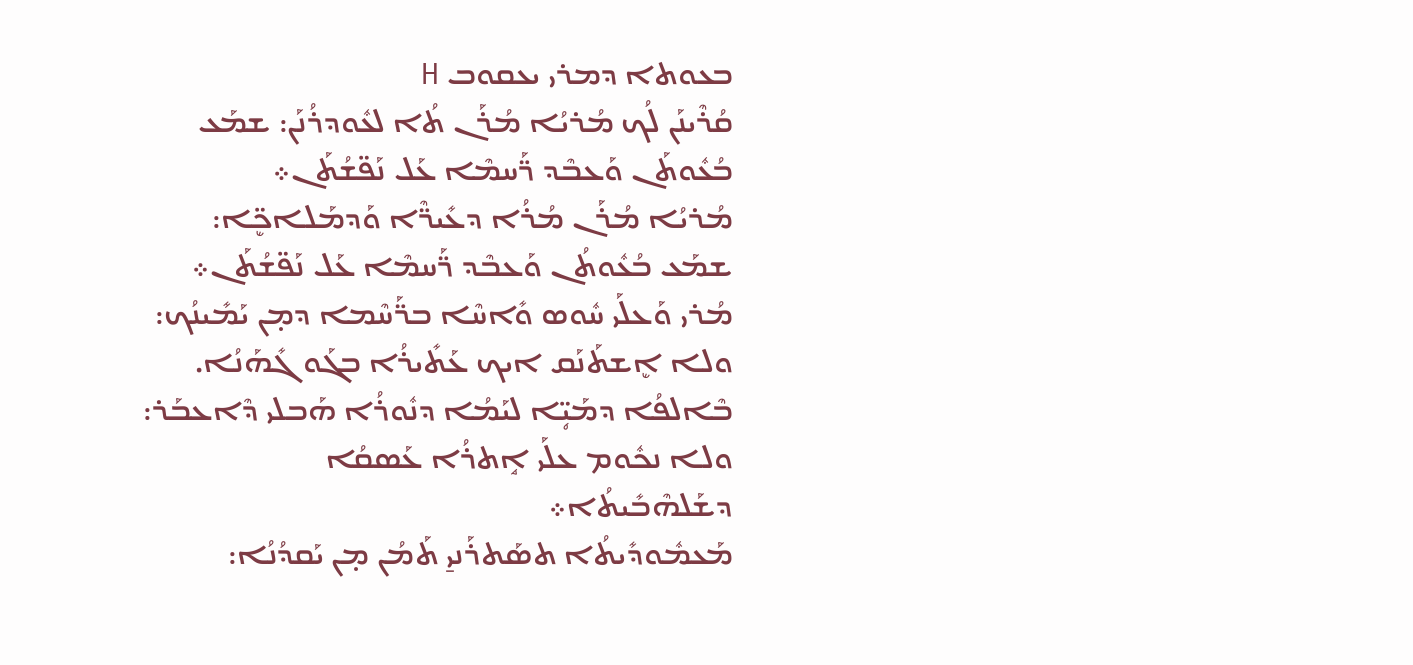ܒܥܘܬܐ ܕܡܪܝ ܝܥܩܘܒ H
ܩܳܪܶܝܢܰܢ ܠܳܟ ܡܳܪܝܳܐ ܡܳܪܰܢ ܬܳܐ ܠܥܽܘܕܪܳܢܰܢ: ܫܡܰܥ ܒܳܥܽܘܬܰܢ ܘܰܥܒܶܕ ܪ̈ܰܚܡܶܐ ܥܰܠ ܢܰܦ̈ܫܳܬܰܢ܀
ܡܳܪܝܳܐ ܡܳܪܰܢ ܡܳܪܳܐ ܕܥܺܝܪ̈ܶܐ ܘܰܕܡܰܠܐܟܷ̈ܐ: ܫܡܰܥ ܒܳܥܽܘܬܳܢ ܘܰܥܒܶܕ ܪ̈ܰܚܡܶܐ ܥܰܠ ܢܰܦ̈ܫܳܬܰܢ܀
ܡܳܪܝ ܘܰܥܠܰܝ ܚܽܘܣ ܘܺܐܚܶܐ ܒܪ̈ܰܚܶܡܐ ܕܡ̣ܢ ܝܰܡܺܝܢܳܟ: ܘܠܐ ܐܷܫܬܰܢܰܩ ܐܝܟ ܥܰܬܺܝܪܳܐ ܒܓܰܘ ܓܺܗܰܢܳܐ. ܒܶܐܠܦܳܐ ܕܡܰܝܴ̈ܐ ܠܝܰܡܳܐ ܕܢܽܘܪܳܐ ܗܰܒܠܝ ܕܶܐܥܒܰܪ: ܘܠܐ ܢܟܽܘܡ ܥܠܰܝ ܐܱܬܪܳܐ ܥܰܣܩܳܐ ܕܫܰܠܗܶܒܺܝܬܳܐ܀
ܡܰܥܡܽܘܕܺܝܬܳܐ ܬܣܰܬܪܰܢܝ̱ ܬܰܡܳܢ ܡ̣ܢ ܝܰܩܕܳܢܳܐ: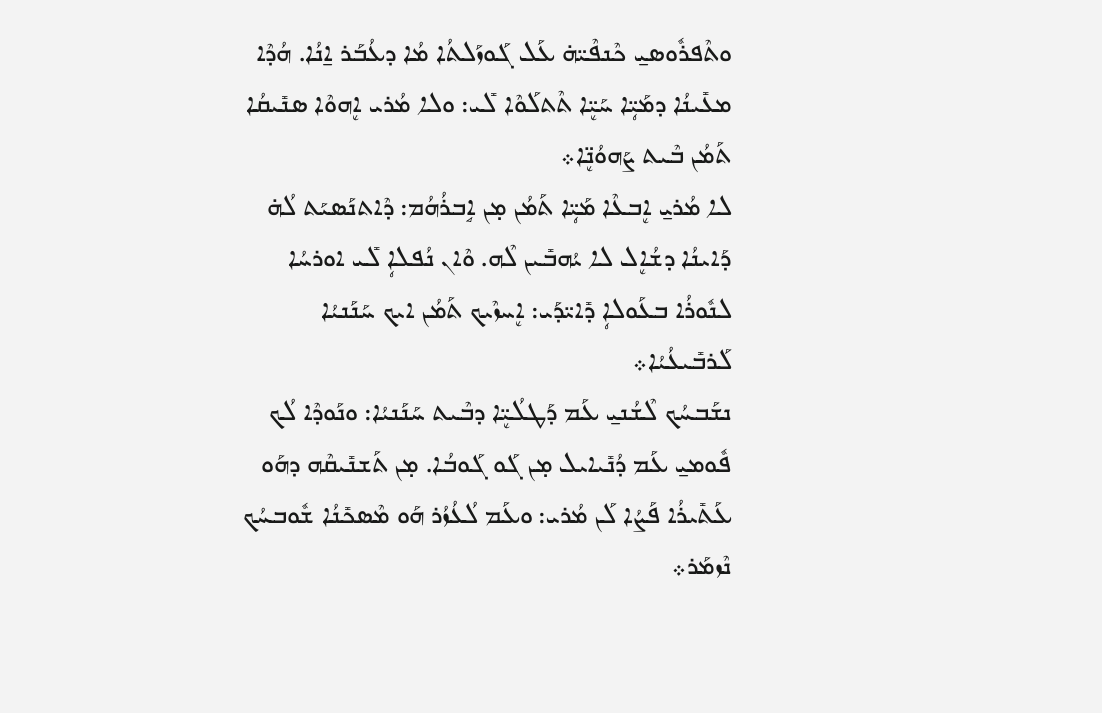ܘܬܶܦܪܽܘܣܝ̱ ܟܶܢܦܶܝ̈ܗ̇ ܥܰܠ ܓܰܘܙܰܠܬܳܐ ܡܳܐ ܕܥܳܒܰܪ ܐ̱ܢܳܐ. ܗܳܕܶܐ ܡܥܺܝܢܳܐ ܕܡܰܝܴ̈ܐ ܚܰܝܷ̈ܐ ܬܶܬܠܰܘܶܐ ܠܺܝ: ܘܠܐ ܡܳܪܝ ܐܷܗܘܶܐ ܣܢܺܝܩܳܐ ܬܰܡܳܢ ܒܶܝܬ ܨܰܗܘܳܢܷ̈ܐ܀
ܠܐ ܡܳܪܝ̱ ܐܷܒܥܶܐ ܡܰܝܴ̈ܐ ܬܰܡܳܢ ܡ̣ܢ ܐܱܒܪܳܗܳܡ: ܕܶܐܬܢܰܣܝܰܬ ܠܳܗ̇ ܕܰܐܝܢܳܐ ܕܫܳܐܷܠ ܠܐ ܝܳܗܒܺܝܢ ܠܶܗ. ܘܶܐܢ ܢܳܦܠܐܴ ܠܺܝ ܐܘܪܚܳܐ ܠܢܽܘܪܳܐ ܒܥܰܘܠܐܴ ܕܺܐܝ̈ܕܰܝ: ܐܷܚܙܶܝܟ ܬܰܡܳܢ ܐܝܟ ܚܰܢܰܢܝܳܐ ܠܰܪܒܺܝܥܳܝܳܐ܀
ܢܫܰܒܚܳܟ ܠܶܫܳܢܝ̱ ܥܰܡ ܕܰܛܠܳܝܷ̈ܐ ܕܒܶܝܬ ܚܰܢܰܢܝܳܐ: ܘܢܰܘܕܶܐ ܠܳܟ ܦܽܘܡܝ̱ ܥܰܡ ܕܳܢܺܝܐܝܠ ܡ̣ܢ ܓܰܘ ܓܰܘܒܳܐ. ܡ̣ܢ ܬܰܫܢܺܝܩܶܗ ܕܗܰܘ ܥܰܬܺܝܪܳܐ ܦܰܨܳܐ ܠܰܢ ܡܳܪܝ: ܘܥܰܡ ܠܳܥܳܙܳܪ ܗܰܘ ܡܶܣܟܺܢܳܐ ܫܽܘܒܚܳܟ ܢܶܙܡܰܪ܀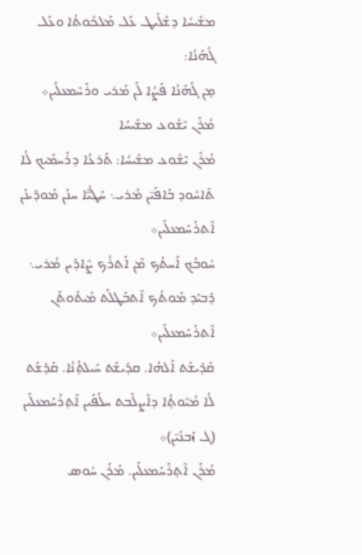ܡܫܺܝܚܳܐ ܕܫܰܠܺܝܛ ܥܰܠ ܡܰܠܟܽܘܬܳܐ ܘܥܰܠ ܓܺܗܰܢܳܐ:
ܡ̣ܢ ܓܺܗܰܢܳܐ ܦܰܨܳܐ ܠܰܢ ܡܳܪܝ ܘܪܰܚܶܡܥܠܰܝܢ܀
ܡܳܪܰܢ ܝܶܫܽܘܥ ܡܫܺܝܚܳܐ
ܡܳܪܰܢ ܝܶܫܽܘܥ ܡܫܺܝܚܳܐ: ܬܰܪܥܳܐ ܕܪܰܚܡܰܝܟ ܠܳܐ ܬܶܐܚܽܘܕ ܒܰܐܦܰܝ̈ܢ ܡܳܪܝ܆ ܚܰܛܳܝ̈ܶܐ ܚܢܰܢ ܡܰܘܕܶܝܢܰܢ ܐܶܬܪܰܚܰܡܥܠܰܝܢ܀
ܚܽܘܒܳܟ ܐܰܚܬܳܟ ܡܶܢ ܐܰܬܪܳܟ ܨܶܐܕܰܝܢ ܡܳܪܝ܆ ܕܰܒܝܰܕ ܡܰܘܬܳܟ ܐܶܬܒܰܛܠܰܬ ܡܺܝܬܽܘܬܰܢ ܐܶܬܪܰܚܰܡܥܠܰܝܢ܀
ܩܰܕܺܝܫܰܬ ܐܰܠܗܳܐ. ܩܕܺܝܫܰܬ ܚܰܝܠܬ̣ܳܢܳܐ. ܩܰܕܺܫܰܬ ܠܳܐ ܡܳܝܽܘܬ̣ܳܐ ܕܐܶܨܠܶܒܬ ܚܠܳܦܰܝܢ ܐܶܬ̣ܪܰܚܰܡܥܠܰܝܢ (ܓ ܙܰܒܢܺܝ̈ܢ)܀
ܡܳܪܰܢ ܐܶܬ̣ܪܰܚܰܡܥܠܰܝܢ. ܡܳܪܰܢ ܚܽܘܣ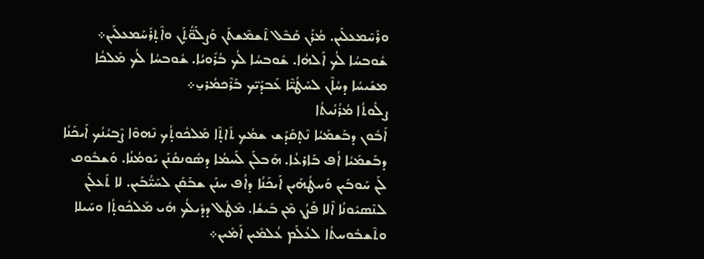ܘܪܰܚܶܡܥܠܰܝܢ. ܡܳܪܰܢ ܩܰܒܶܠ ܬܶܫܡܶܫܬܰܢ ܘܰܨܠܰܘ̈ܳܬ̣ܰܢ ܘܐܶܬ̣ܪܰܚܰܡܥܠܰܝܢ܀
ܫܽܘܒܚܳܐ ܠܳܟ ܐܰܠܗܳܐ. ܫܽܘܒܚܳܐ ܠܳܟ ܒܳܪܽܘܝܳܐ. ܫܽܘܒܚܳܐ ܠܳܟ ܡܰܠܟܳܐ ܡܫܺܝܚܳܐ ܕܚܳܐܶܢ ܠܚܰܛܳܝ̈ܶܐ ܥܰܒܕܰܝ̈ܟ ܒܰܪܶܟܡܳܪܝ̱܀
ܨܠܽܘܬܳܐ ܡܳܪܳܢܳܝܬܳܐ
ܐܰܒܽܘܢ ܕܒܰܫܡܰܝܳܐ ܢܶܬ̣ܩܰܕܰܫ ܫܡܳܟ ܬܺܐܬ̣ܶܐ ܡܰܠܟܽܘܬ̣ܳܟ ܢܶܗܘܶܐ ܨܶܒܝܳܢܳܟ ܐܰܝܟܰܢܳܐ ܕܒܰܫܡܰܝܳܐ ܐܳܦ ܒܰܐܪܥܳܐ. ܗܰܒܠܰܢ ܠܰܚܡܳܐ ܕܣܽܘܢܩܳܢܰܢ ܝܰܘܡܳܢܳܐ. ܘܰܫܒܽܘܩ ܠܰܢ ܚܰܘܒܰܝܢ ܘܰܚܛܳܗܰܝܢ ܐܰܝܟܰܢܳܐ ܕܐܳܦ ܚܢܰܢ ܫܒܰܩܰܢ ܠܚܰܝ̈ܳܒܰܝܢ. ܠܐ ܬܰܥܠܰܢ ܠܢܶܣܝܽܘܢܳܐ ܐܶܠܐ ܦܰܨܳܢ ܡܶܢ ܒܺܝܫܳܐ. ܡܶܛܽܠ ܕܕܺܝܠܳܟ ܗܺܝ ܡܰܠܟܽܘܬ̣ܳܐ ܘܚܰܝܠܐ ܘܬܶܫܒܽܘܚܬܳܐ ܠܥܳܠܰܡ ܥܳܠܡܺܝܢ ܐܰܡܺܝܢ܀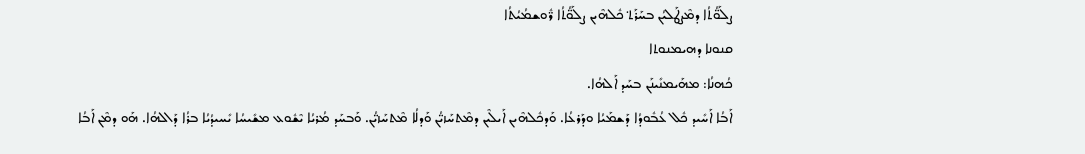ܨܠܰܘ̈ܳܬܳܐ ܕܡܶܨܛܰܠܝܳܢ ܒܚܰܪܰܬ݀ ܟܽܠܗܶܝܢ ܨܠܰܘ̈ܳܬܳܐ ܪ̈ܽܘܫܡܳܝܳܬܳܐ
ܩܢܘܢܐ ܕܗܝܡܢܘܬܐ
ܟܳܗܢܳܐ: ܡܗܰܝܡܢܺܝܢܰܢ ܒܚܰܕ ܐܰܠܗܳܐ.
ܐܰܒܳܐ ܐܰܚܺܝܕ ܟܽܠ ܥܳܒܽܘܕܳܐ ܕܰܫܡܰܝܳܐ ܘܕܰܪܥܳܐ. ܘܰܕܟܽܠܗܶܝܢ ܐܰܝܠܶܝܢ ܕܡܶܬܚܰܙܝ̈ܳܢ ܘܰܕܠܳܐ ܡܶܬܚܰܙܝ̈ܳܢ. ܘܰܒܚܰܕ ܡܳܪܝܳܐ ܝܶܫܽܘܥ ܡܫܺܝܚܳܐ ܝܺܚܝܕܳܝܳܐ ܒܪܳܐ ܕܰܐܠܗܳܐ. ܗܰܘ ܕܡܶܢ ܐܰܒܳܐ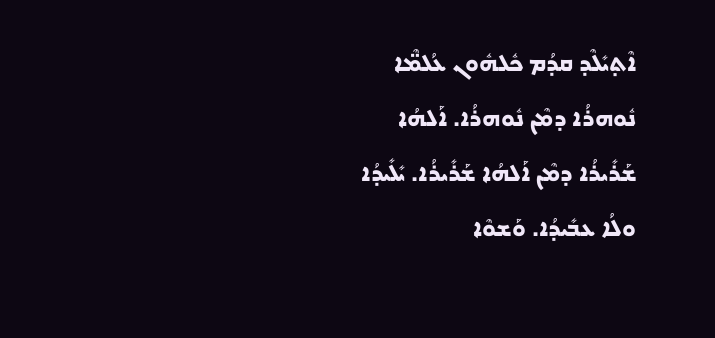ܐܶܬ̣ܝܺܠܶܕ ܩܕܳܡ ܟܽܠܗܽܘܢ ܥܳܠܡ̈ܶܐ ܢܽܘܗܪܳܐ ܕܡܶܢ ܢܽܘܗܪܳܐ. ܐܰܠܗܳܐ ܫܰܪܺܝܪܳܐ ܕܡܶܢ ܐܰܠܗܳܐ ܫܰܪܺܝܪܳܐ. ܝܺܠܺܝܕܳܐ ܘܠܳܐ ܥܒܺܝܕܳܐ. ܘܰܫܘܶܐ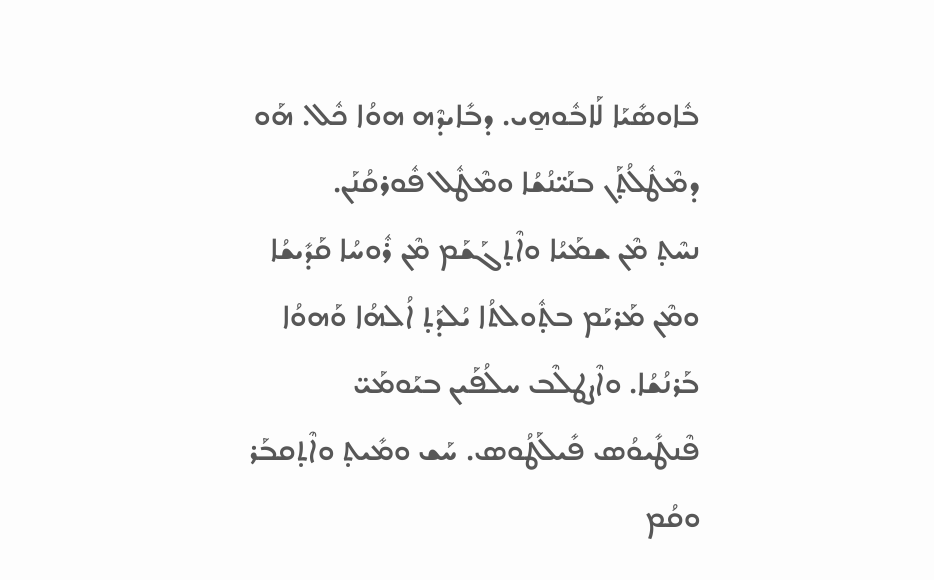ܒܽܐܘܣܺܝܰܐ ܠܰܐܒܽܘܗ̱ܝ. ܕܒܺܐܝܕܶܗ ܗܘܳܐ ܟܽܠ. ܗܰܘ ܕܡܶܛܽܠܳܬ̣ܰܢ ܒܢܰܝ̈ܢܳܫܳܐ ܘܡܶܛܽܠ ܦܽܘܪܩܳܢܰܢ.
ܢܚܶܬ̣ ܡܶܢ ܫܡܰܝܳܐ ܘܐܶܬ̣ܓܰܫܰܡ ܡܶܢ ܪܽܘܚܳܐ ܩܰܕܺܝܫܳܐ ܘܡܶܢ ܡܰܪܝܰܡ ܒܬ̣ܽܘܠܬܳܐ ܝܳܠܕܰܬ̣ ܐܳܠܗܳܐ ܘܰܗܘܳܐ ܒܰܪܢܳܫܳܐ. ܘܐܶܨܛܠܶܒ ܚܠܳܦܰܝܢ ܒܝܰܘܡܰܝ̈ ܦܶܢܛܺܝܘܳܣ ܦܺܝܠܰܛܳܘܣ. ܚܰܫ ܘܡܺܝܬ̣ ܘܐܶܬ̣ܩܒܰܪ ܘܩܳܡ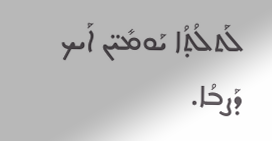ܠܰܬܠܳܬ̣ܳܐ ܝܰܘܡܺܝ̈ܢ ܐܰܝܟ ܕܰܨܒܳܐ.